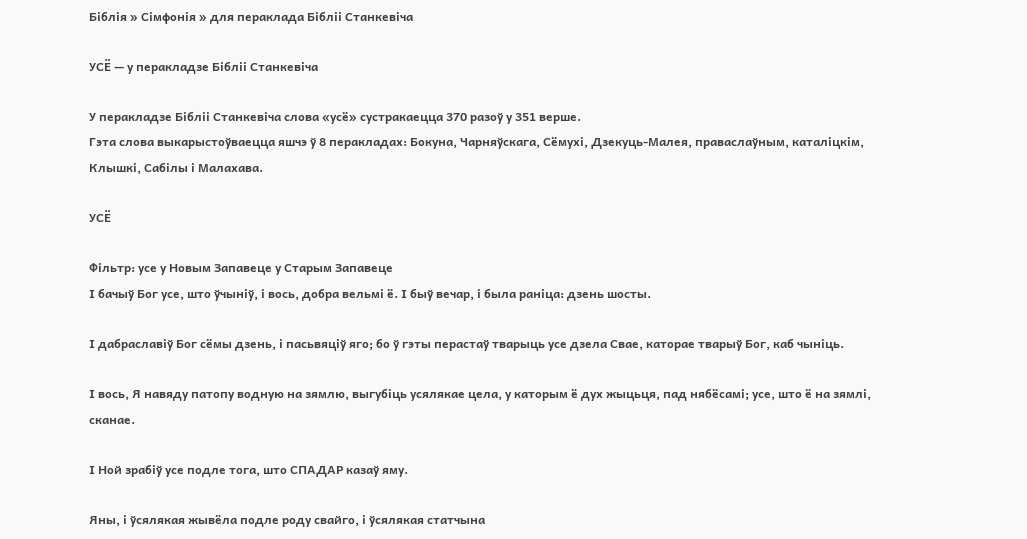Біблія » Сімфонія » для пераклада Бібліі Станкевіча

УСЁ — у перакладзе Бібліі Станкевіча

У перакладзе Бібліі Станкевіча слова «усё» сустракаецца 370 разоў у 351 верше.
Гэта слова выкарыстоўваецца яшчэ ў 8 перакладах: Бокуна, Чарняўскага, Сёмухі, Дзекуць-Малея, праваслаўным, каталіцкім, Клышкi, Сабілы і Малахава.

УСЁ

Фільтр: усе у Новым Запавеце у Старым Запавеце
І бачыў Бог усе, што ўчыніў, і вось, добра вельмі ё. І быў вечар, і была раніца: дзень шосты.

І дабраславіў Бог сёмы дзень, і пасьвяціў яго; бо ў гэты перастаў тварыць усе дзела Свае, каторае тварыў Бог, каб чыніць.

І вось, Я навяду патопу водную на зямлю, выгубіць усялякае цела, у каторым ё дух жыцьця, пад нябёсамі; усе, што ё на зямлі, сканае.

І Ной зрабіў усе подле тога, што СПАДАР казаў яму.

Яны, і ўсялякая жывёла подле роду свайго, і ўсялякая статчына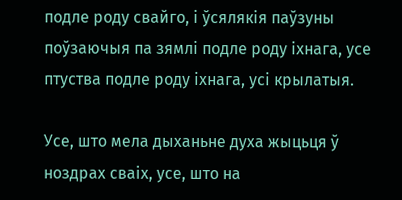подле роду свайго, і ўсялякія паўзуны поўзаючыя па зямлі подле роду іхнага, усе птуства подле роду іхнага, усі крылатыя.

Усе, што мела дыханьне духа жыцьця ў ноздрах сваіх, усе, што на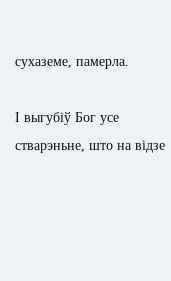сухаземе, памерла.

І выгубіў Бог усе стварэньне, што на відзе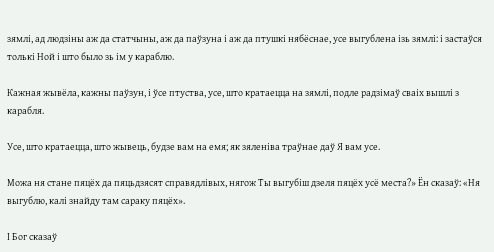зямлі, ад людзіны аж да статчыны, аж да паўзуна і аж да птушкі нябёснае, усе выгублена ізь зямлі: і застаўся толькі Ной і што было зь ім у караблю.

Кажная жывёла, кажны паўзун, і ўсе птуства, усе, што кратаецца на зямлі, подле радзімаў сваіх вышлі з карабля.

Усе, што кратаецца, што жывець, будзе вам на емя; як зяленіва траўнае даў Я вам усе.

Можа ня стане пяцёх да пяцьдзясят справядлівых, нягож Ты выгубіш дзеля пяцёх усё места?» Ён сказаў: «Ня выгублю, калі знайду там сараку пяцёх».

І Бог сказаў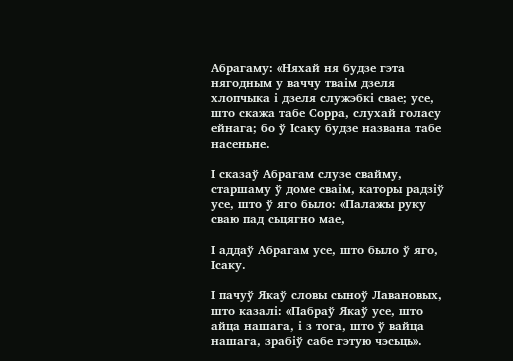Абрагаму: «Няхай ня будзе гэта нягодным у ваччу тваім дзеля хлопчыка і дзеля служэбкі свае; усе, што скажа табе Сорра, слухай голасу ейнага; бо ў Ісаку будзе названа табе насеньне.

І сказаў Абрагам слузе свайму, старшаму ў доме сваім, каторы радзіў усе, што ў яго было: «Палажы руку сваю пад сьцягно мае,

І аддаў Абрагам усе, што было ў яго, Ісаку.

І пачуў Якаў словы сыноў Лавановых, што казалі: «Пабраў Якаў усе, што айца нашага, і з тога, што ў вайца нашага, зрабіў сабе гэтую чэсьць».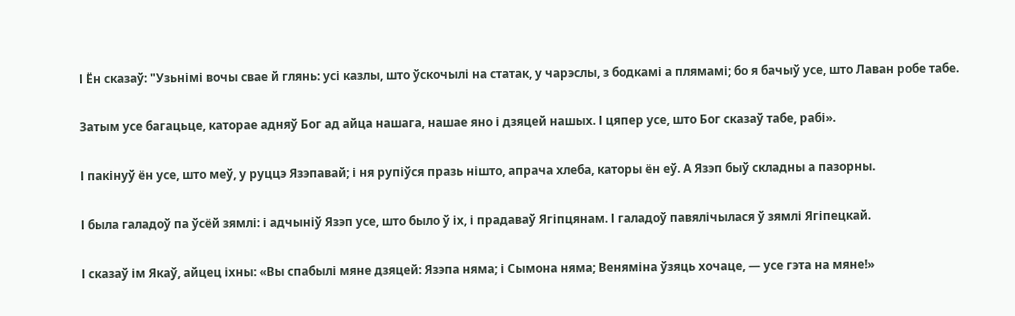І Ён сказаў: "Узьнімі вочы свае й глянь: усі казлы, што ўскочылі на статак, у чарэслы, з бодкамі а плямамі; бо я бачыў усе, што Лаван робе табе.

Затым усе багацьце, каторае адняў Бог ад айца нашага, нашае яно і дзяцей нашых. І цяпер усе, што Бог сказаў табе, рабі».

І пакінуў ён усе, што меў, у руццэ Язэпавай; і ня рупіўся празь нішто, апрача хлеба, каторы ён еў. А Язэп быў складны а пазорны.

І была галадоў па ўсёй зямлі: і адчыніў Язэп усе, што было ў іх, і прадаваў Ягіпцянам. І галадоў павялічылася ў зямлі Ягіпецкай.

І сказаў ім Якаў, айцец іхны: «Вы спабылі мяне дзяцей: Язэпа няма; і Сымона няма; Веняміна ўзяць хочаце, — усе гэта на мяне!»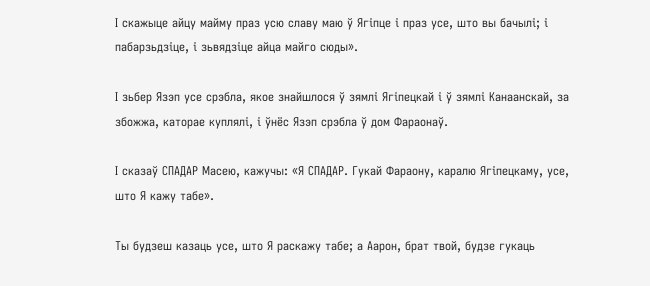І скажыце айцу майму праз усю славу маю ў Ягіпце і праз усе, што вы бачылі; і пабарзьдзіце, і зьвядзіце айца майго сюды».

І зьбер Язэп усе срэбла, якое знайшлося ў зямлі Ягіпецкай і ў зямлі Канаанскай, за збожжа, каторае куплялі, і ўнёс Язэп срэбла ў дом Фараонаў.

І сказаў СПАДАР Масею, кажучы: «Я СПАДАР. Гукай Фараону, каралю Ягіпецкаму, усе, што Я кажу табе».

Ты будзеш казаць усе, што Я раскажу табе; а Аарон, брат твой, будзе гукаць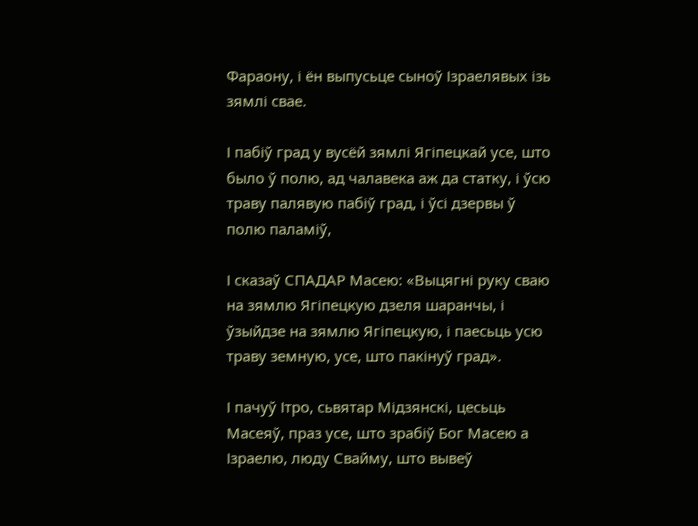Фараону, і ён выпусьце сыноў Ізраелявых ізь зямлі свае.

І пабіў град у вусёй зямлі Ягіпецкай усе, што было ў полю, ад чалавека аж да статку, і ўсю траву палявую пабіў град, і ўсі дзервы ў полю паламіў,

І сказаў СПАДАР Масею: «Выцягні руку сваю на зямлю Ягіпецкую дзеля шаранчы, і ўзыйдзе на зямлю Ягіпецкую, і паесьць усю траву земную, усе, што пакінуў град».

І пачуў Ітро, сьвятар Мідзянскі, цесьць Масеяў, праз усе, што зрабіў Бог Масею а Ізраелю, люду Свайму, што вывеў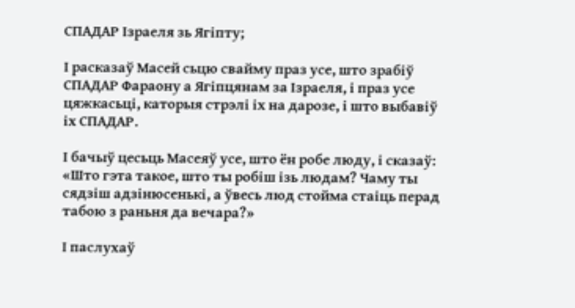СПАДАР Ізраеля зь Ягіпту;

І расказаў Масей сьцю свайму праз усе, што зрабіў СПАДАР Фараону а Ягіпцянам за Ізраеля, і праз усе цяжкасьці, каторыя стрэлі іх на дарозе, і што выбавіў іх СПАДАР.

І бачыў цесьць Масеяў усе, што ён робе люду, і сказаў: «Што гэта такое, што ты робіш ізь людам? Чаму ты сядзіш адзінюсенькі, а ўвесь люд стойма стаіць перад табою з раньня да вечара?»

І паслухаў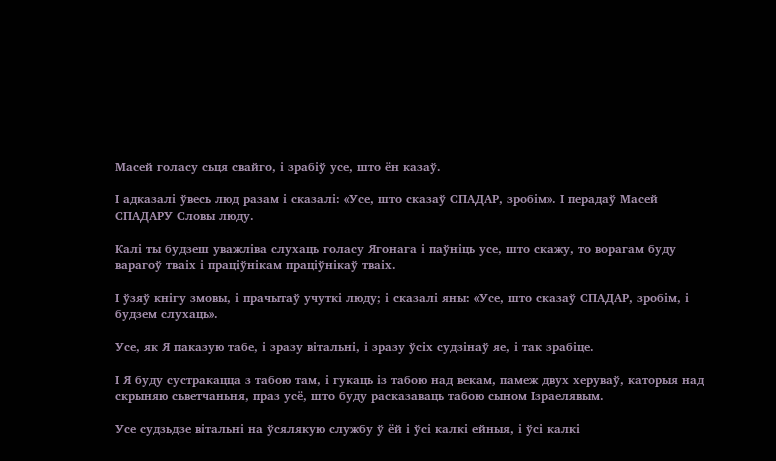Масей голасу сьця свайго, і зрабіў усе, што ён казаў.

І адказалі ўвесь люд разам і сказалі: «Усе, што сказаў СПАДАР, зробім». І перадаў Масей СПАДАРУ Словы люду.

Калі ты будзеш уважліва слухаць голасу Ягонага і паўніць усе, што скажу, то ворагам буду варагоў тваіх і праціўнікам праціўнікаў тваіх.

І ўзяў кнігу змовы, і прачытаў учуткі люду; і сказалі яны: «Усе, што сказаў СПАДАР, зробім, і будзем слухаць».

Усе, як Я паказую табе, і зразу вітальні, і зразу ўсіх судзінаў яе, і так зрабіце.

І Я буду сустракацца з табою там, і гукаць із табою над векам, памеж двух херуваў, каторыя над скрыняю сьветчаньня, праз усё, што буду расказаваць табою сыном Ізраелявым.

Усе судзьдзе вітальні на ўсялякую службу ў ёй і ўсі калкі ейныя, і ўсі калкі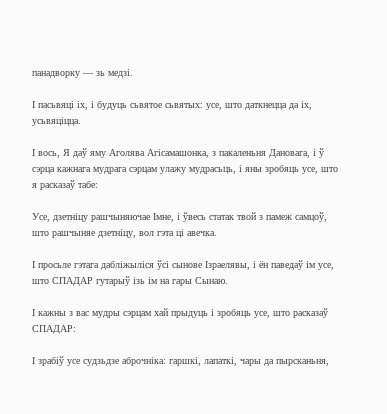панадворку — зь медзі.

І пасьвяці іх, і будуць сьвятое сьвятых: усе, што даткнецца да іх, усьвяціцца.

І вось, Я даў яму Аголява Агісамашонка, з пакаленьня Дановага, і ў сэрца кажнага мудрага сэрцам улажу мудрасьць, і яны зробяць усе, што я расказаў табе:

Усе, дзетніцу рашчыняючае Імне, і ўвесь статак твой з памеж самцоў, што рашчыняе дзетніцу, вол гэта ці авечка.

І просьле гэтага дабліжыліся ўсі сынове Ізраелявы, і ён паведаў ім усе, што СПАДАР гутарыў ізь ім на гары Сынаю.

І кажны з вас мудры сэрцам хай прыдуць і зробяць усе, што расказаў СПАДАР:

І зрабіў усе судзьдзе аброчніка: гаршкі, лапаткі, чары да пырсканьня,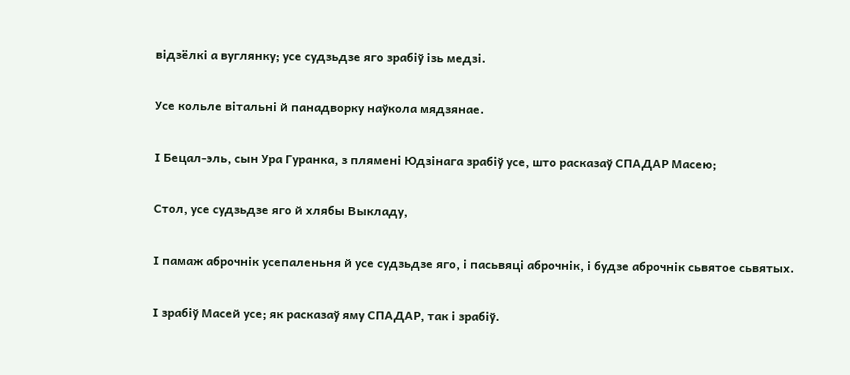відзёлкі а вуглянку; усе судзьдзе яго зрабіў ізь медзі.

Усе кольле вітальні й панадворку наўкола мядзянае.

І Бецал-эль, сын Ура Гуранка, з плямені Юдзінага зрабіў усе, што расказаў СПАДАР Масею;

Стол, усе судзьдзе яго й хлябы Выкладу,

І памаж аброчнік усепаленьня й усе судзьдзе яго, і пасьвяці аброчнік, і будзе аброчнік сьвятое сьвятых.

І зрабіў Масей усе; як расказаў яму СПАДАР, так і зрабіў.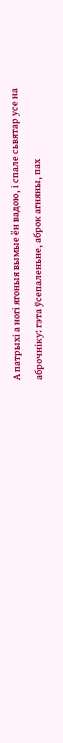А патрыхі а ногі ягоныя вымые ён вадою, і спале сьвятар усе на аброчніку: гэта ўсепаленьне, аброк агняны, пах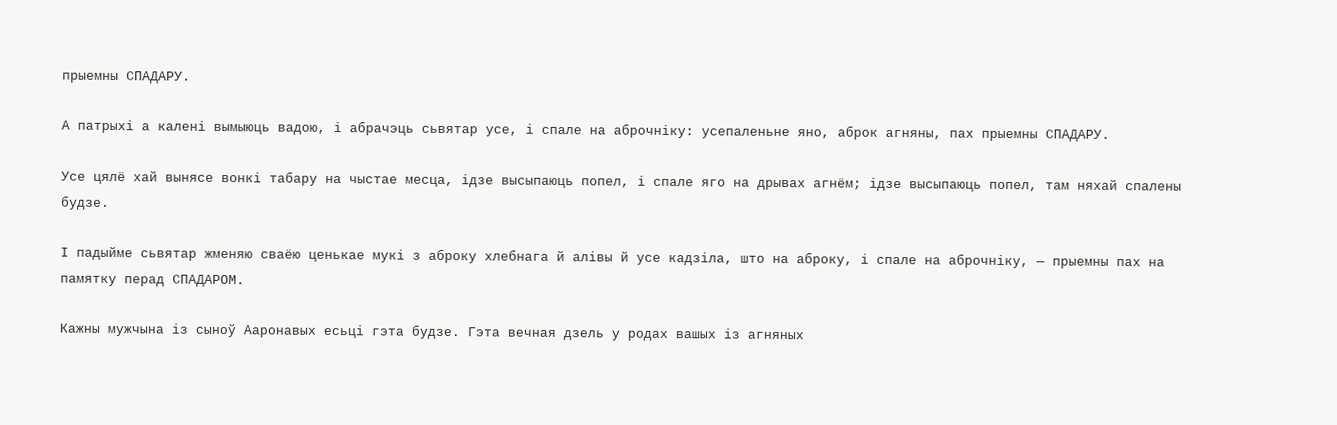прыемны СПАДАРУ.

А патрыхі а калені вымыюць вадою, і абрачэць сьвятар усе, і спале на аброчніку: усепаленьне яно, аброк агняны, пах прыемны СПАДАРУ.

Усе цялё хай вынясе вонкі табару на чыстае месца, ідзе высыпаюць попел, і спале яго на дрывах агнём; ідзе высыпаюць попел, там няхай спалены будзе.

І падыйме сьвятар жменяю сваёю ценькае мукі з аброку хлебнага й алівы й усе кадзіла, што на аброку, і спале на аброчніку, — прыемны пах на памятку перад СПАДАРОМ.

Кажны мужчына із сыноў Ааронавых есьці гэта будзе. Гэта вечная дзель у родах вашых із агняных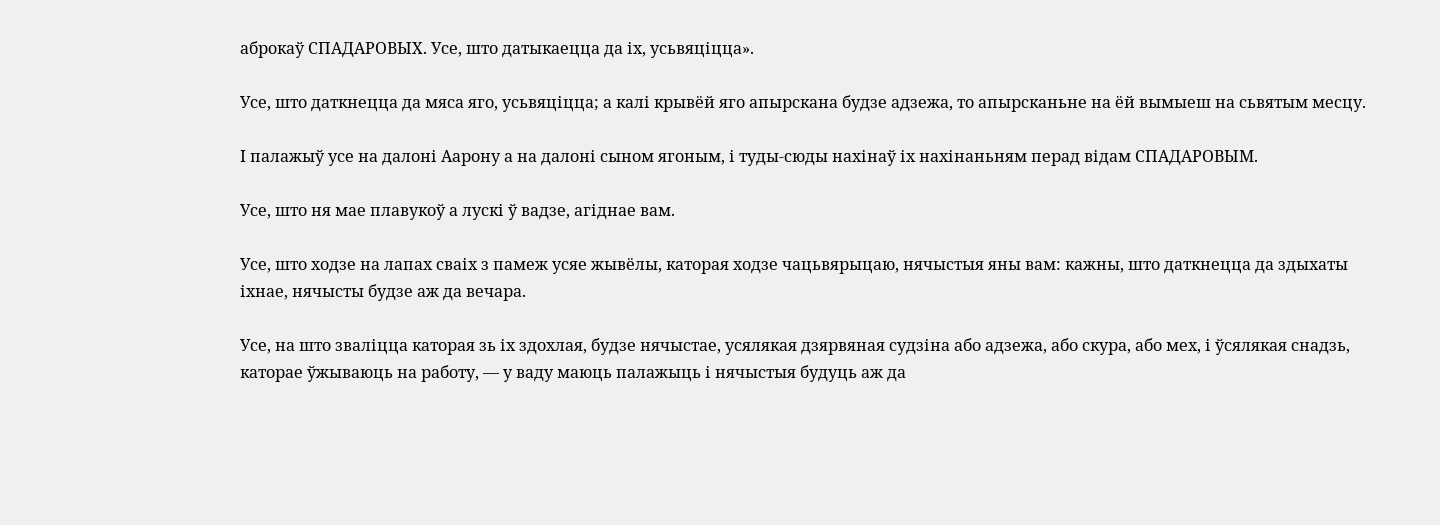аброкаў СПАДАРОВЫХ. Усе, што датыкаецца да іх, усьвяціцца».

Усе, што даткнецца да мяса яго, усьвяціцца; а калі крывёй яго апырскана будзе адзежа, то апырсканьне на ёй вымыеш на сьвятым месцу.

І палажыў усе на далоні Аарону а на далоні сыном ягоным, і туды-сюды нахінаў іх нахінаньням перад відам СПАДАРОВЫМ.

Усе, што ня мае плавукоў а лускі ў вадзе, агіднае вам.

Усе, што ходзе на лапах сваіх з памеж усяе жывёлы, каторая ходзе чацьвярыцаю, нячыстыя яны вам: кажны, што даткнецца да здыхаты іхнае, нячысты будзе аж да вечара.

Усе, на што зваліцца каторая зь іх здохлая, будзе нячыстае, усялякая дзярвяная судзіна або адзежа, або скура, або мех, і ўсялякая снадзь, каторае ўжываюць на работу, — у ваду маюць палажыць і нячыстыя будуць аж да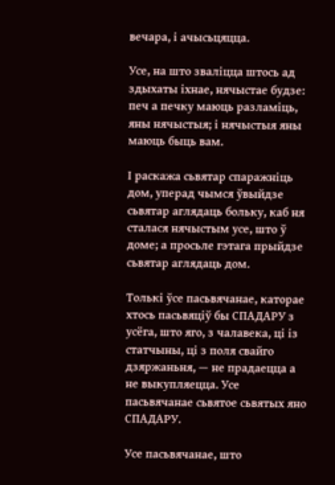вечара, і ачысьцяцца.

Усе, на што зваліцца штось ад здыхаты іхнае, нячыстае будзе: печ а печку маюць разламіць, яны нячыстыя; і нячыстыя яны маюць быць вам.

І раскажа сьвятар спаражніць дом, уперад чымся ўвыйдзе сьвятар аглядаць больку, каб ня сталася нячыстым усе, што ў доме; а просьле гэтага прыйдзе сьвятар аглядаць дом.

Толькі ўсе пасьвячанае, каторае хтось пасьвяціў бы СПАДАРУ з усёга, што яго, з чалавека, ці із статчыны, ці з поля свайго дзяржаньня, — не прадаецца а не выкупляецца. Усе пасьвячанае сьвятое сьвятых яно СПАДАРУ.

Усе пасьвячанае, што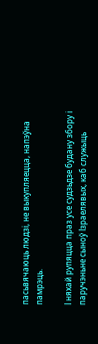пасьвячаюць людзі, не выкупляецца, напэўна памрэць.

І няхай рупяцца праз усе судзьдзе будану збору і паручэньне сыноў Ізраелявых, каб служыць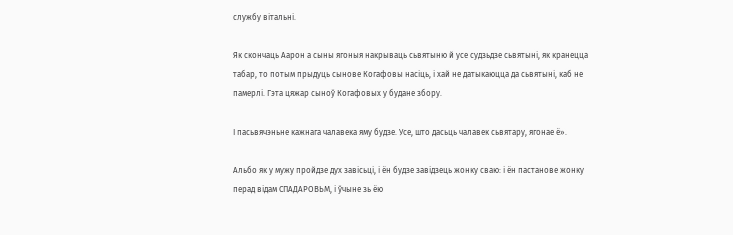службу вітальні.

Як скончаць Аарон а сыны ягоныя накрываць сьвятыню й усе судзьдзе сьвятыні, як кранецца табар, то потым прыдуць сынове Когафовы насіць, і хай не датыкаюцца да сьвятыні, каб не памерлі. Гэта цяжар сыноў Когафовых у будане збору.

І пасьвячэньне кажнага чалавека яму будзе. Усе, што дасьць чалавек сьвятару, ягонае ё».

Альбо як у мужу пройдзе дух завісьці, і ён будзе завідзець жонку сваю: і ён пастанове жонку перад відам СПАДАРОВЬМ, і ўчыне зь ёю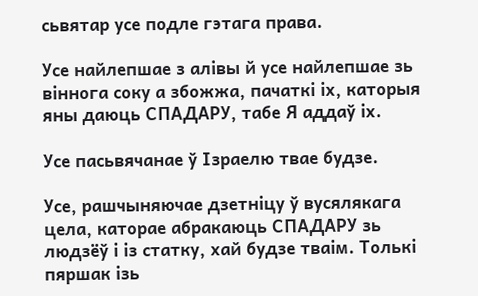сьвятар усе подле гэтага права.

Усе найлепшае з алівы й усе найлепшае зь віннога соку а збожжа, пачаткі іх, каторыя яны даюць СПАДАРУ, табе Я аддаў іх.

Усе пасьвячанае ў Ізраелю твае будзе.

Усе, рашчыняючае дзетніцу ў вусялякага цела, каторае абракаюць СПАДАРУ зь людзёў і із статку, хай будзе тваім. Толькі пяршак ізь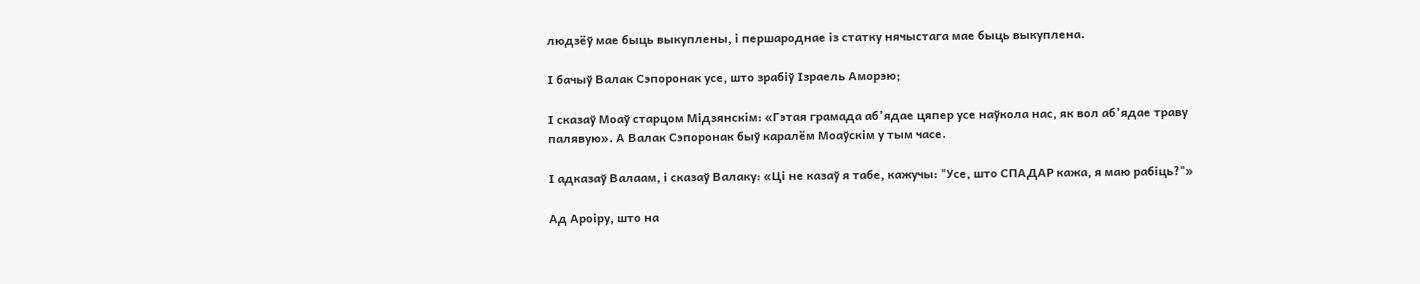людзёў мае быць выкуплены, і першароднае із статку нячыстага мае быць выкуплена.

І бачыў Валак Сэпоронак усе, што зрабіў Ізраель Аморэю;

І сказаў Моаў старцом Мідзянскім: «Гэтая грамада аб’ядае цяпер усе наўкола нас, як вол аб’ядае траву палявую». А Валак Сэпоронак быў каралём Моаўскім у тым часе.

І адказаў Валаам, і сказаў Валаку: «Ці не казаў я табе, кажучы: "Усе, што СПАДАР кажа, я маю рабіць?"»

Ад Ароіру, што на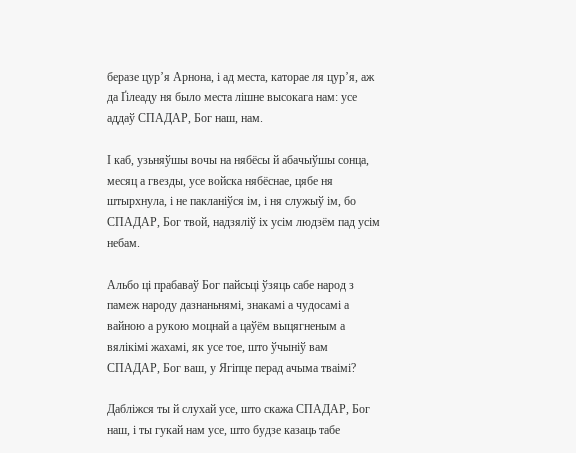беразе цур’я Арнона, і ад места, каторае ля цур’я, аж да Ґілеаду ня было места лішне высокага нам: усе аддаў СПАДАР, Бог наш, нам.

І каб, узьняўшы вочы на нябёсы й абачыўшы сонца, месяц а гвезды, усе войска нябёснае, цябе ня штырхнула, і не пакланіўся ім, і ня служыў ім, бо СПАДАР, Бог твой, надзяліў іх усім людзём пад усім небам.

Альбо ці прабаваў Бог пайсьці ўзяць сабе народ з памеж народу дазнаньнямі, знакамі а чудосамі а вайною а рукою моцнай а цаўём выцягненым а вялікімі жахамі, як усе тое, што ўчыніў вам СПАДАР, Бог ваш, у Ягіпце перад ачыма тваімі?

Дабліжся ты й слухай усе, што скажа СПАДАР, Бог наш, і ты гукай нам усе, што будзе казаць табе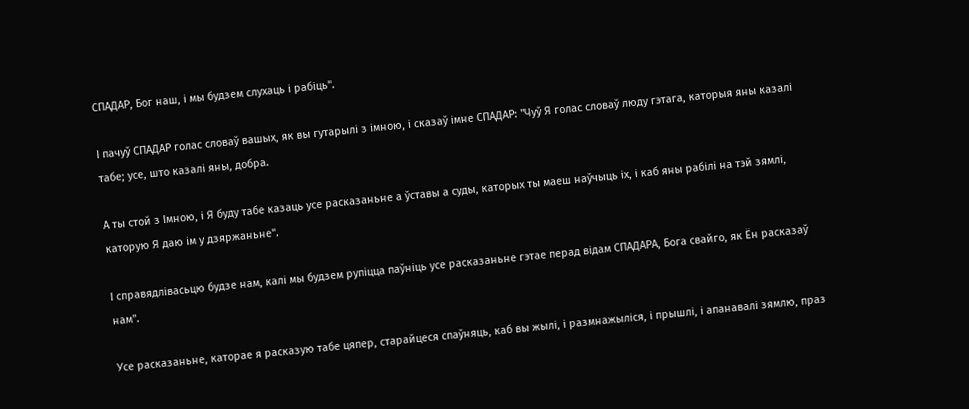СПАДАР, Бог наш, і мы будзем слухаць і рабіць".

І пачуў СПАДАР голас словаў вашых, як вы гутарылі з імною, і сказаў імне СПАДАР: "Чуў Я голас словаў люду гэтага, каторыя яны казалі табе; усе, што казалі яны, добра.

А ты стой з Імною, і Я буду табе казаць усе расказаньне а ўставы а суды, каторых ты маеш наўчыць іх, і каб яны рабілі на тэй зямлі, каторую Я даю ім у дзяржаньне".

І справядлівасьцю будзе нам, калі мы будзем рупіцца паўніць усе расказаньне гэтае перад відам СПАДАРА, Бога свайго, як Ён расказаў нам".

Усе расказаньне, каторае я расказую табе цяпер, старайцеся спаўняць, каб вы жылі, і размнажыліся, і прышлі, і апанавалі зямлю, праз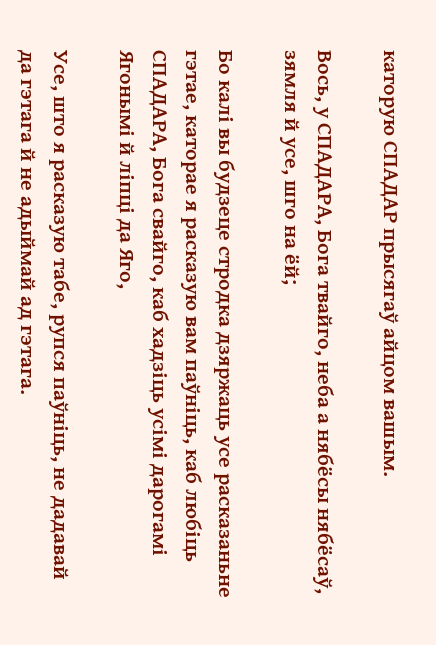каторую СПАДАР прысягаў айцом вашым.

Вось, у СПАДАРА, Бога твайго, неба а нябёсы нябёсаў, зямля й усе, шго на ёй;

Бо калі вы будзеце стродка дзяржаць усе расказаньне гэтае, каторае я расказую вам паўніць, каб любіць СПАДАРА, Бога свайго, каб хадзіць усімі дарогамі Ягонымі й ліпці да Яго,

Усе, што я расказую табе, рупся паўніць, не дадавай да гэтага й не адыймай ад гэтага.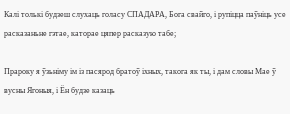Калі толькі будзеш слухаць голасу СПАДАРА, Бога свайго, і рупіцца паўніць усе расказаньне гэтае, каторае цяпер расказую табе;

Прароку я ўзьніму ім із пасярод братоў іхных, такога як ты, і дам словы Мае ў вусны Ягоныя, і Ён будзе казаць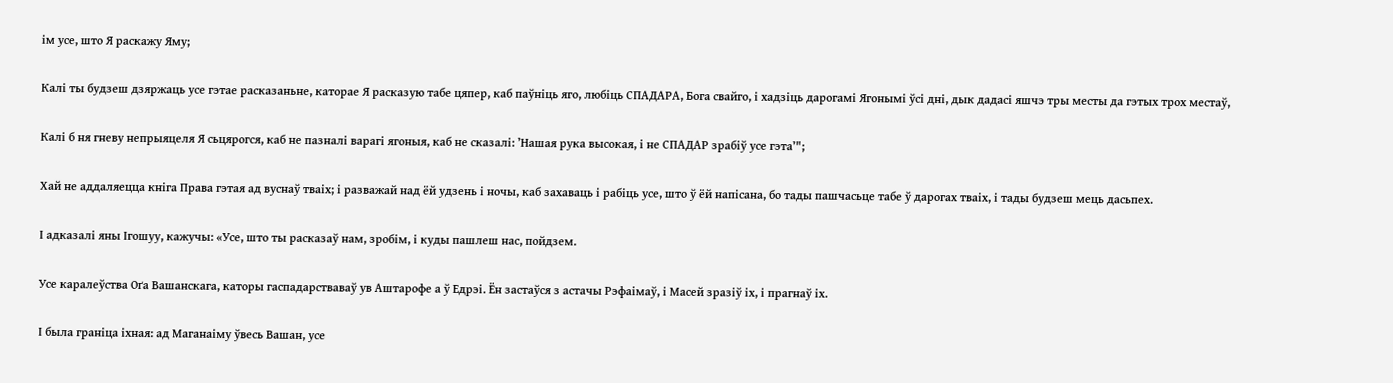ім усе, што Я раскажу Яму;

Калі ты будзеш дзяржаць усе гэтае расказаньне, каторае Я расказую табе цяпер, каб паўніць яго, любіць СПАДАРА, Бога свайго, і хадзіць дарогамі Ягонымі ўсі дні, дык дадасі яшчэ тры месты да гэтых трох местаў,

Калі б ня гневу непрыяцеля Я сьцярогся, каб не пазналі варагі ягоныя, каб не сказалі: ’Нашая рука высокая, і не СПАДАР зрабіў усе гэта’";

Хай не аддаляецца кніга Права гэтая ад вуснаў тваіх; і разважай над ёй удзень і ночы, каб захаваць і рабіць усе, што ў ёй напісана, бо тады пашчасьце табе ў дарогах тваіх, і тады будзеш мець дасьпех.

І адказалі яны Ігошуу, кажучы: «Усе, што ты расказаў нам, зробім, і куды пашлеш нас, пойдзем.

Усе каралеўства Оґа Вашанскага, каторы гаспадарстваваў ув Аштарофе а ў Едрэі. Ён застаўся з астачы Рэфаімаў, і Масей зразіў іх, і прагнаў іх.

І была граніца іхная: ад Маганаіму ўвесь Вашан, усе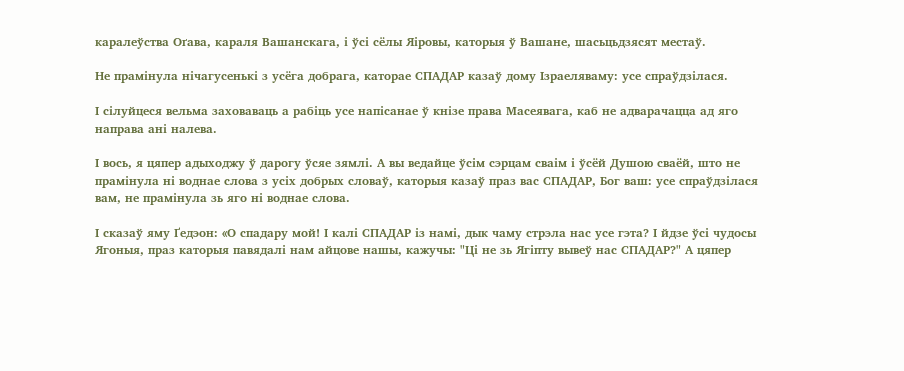каралеўства Оґава, караля Вашанскага, і ўсі сёлы Яіровы, каторыя ў Вашане, шасьцьдзясят местаў.

Не прамінула нічагусенькі з усёга добрага, каторае СПАДАР казаў дому Ізраеляваму: усе спраўдзілася.

І сілуйцеся вельма заховаваць а рабіць усе напісанае ў кнізе права Масеявага, каб не адварачацца ад яго направа ані налева.

І вось, я цяпер адыходжу ў дарогу ўсяе зямлі. А вы ведайце ўсім сэрцам сваім і ўсёй Душою сваёй, што не прамінула ні воднае слова з усіх добрых словаў, каторыя казаў праз вас СПАДАР, Бог ваш: усе спраўдзілася вам, не прамінула зь яго ні воднае слова.

І сказаў яму Ґедэон: «О спадару мой! І калі СПАДАР із намі, дык чаму стрэла нас усе гэта? І йдзе ўсі чудосы Ягоныя, праз каторыя павядалі нам айцове нашы, кажучы: "Ці не зь Ягіпту вывеў нас СПАДАР?" А цяпер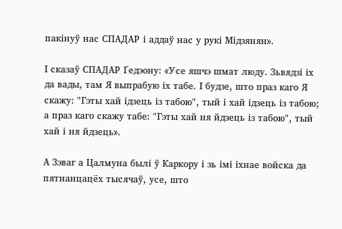пакінуў нас СПАДАР і аддаў нас у рукі Мідзянян».

І сказаў СПАДАР Ґедэону: «Усе яшчэ шмат люду. Зьвядзі іх да вады, там Я выпрабую іх табе. І будзе, што праз каго Я скажу: "Гэты хай ідзець із табою", тый і хай ідзець із табою; а праз каго скажу табе: "Гэты хай ня йдзець із табою", тый хай і ня йдзець».

А Зэваг а Цалмуна былі ў Каркору і зь імі іхнае войска да пятнанцацёх тысячаў, усе, што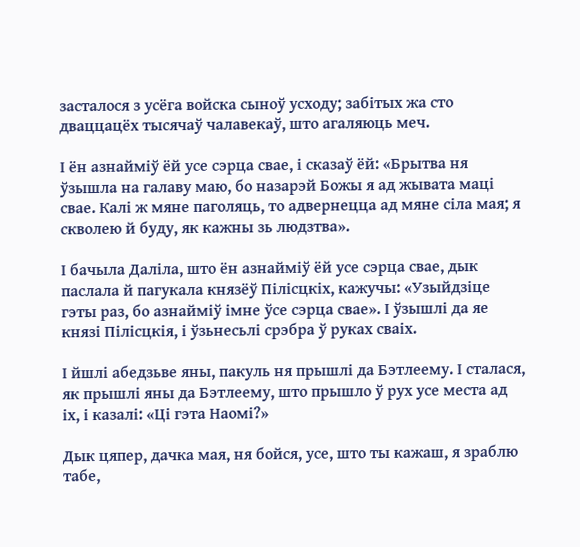засталося з усёга войска сыноў усходу; забітых жа сто дваццацёх тысячаў чалавекаў, што агаляюць меч.

І ён азнайміў ёй усе сэрца свае, і сказаў ёй: «Брытва ня ўзышла на галаву маю, бо назарэй Божы я ад жывата маці свае. Калі ж мяне паголяць, то адвернецца ад мяне сіла мая; я скволею й буду, як кажны зь людзтва».

І бачыла Даліла, што ён азнайміў ёй усе сэрца свае, дык паслала й пагукала князёў Пілісцкіх, кажучы: «Узыйдзіце гэты раз, бо азнайміў імне ўсе сэрца свае». І ўзышлі да яе князі Пілісцкія, і ўзьнесьлі срэбра ў руках сваіх.

І йшлі абедзьве яны, пакуль ня прышлі да Бэтлеему. І сталася, як прышлі яны да Бэтлеему, што прышло ў рух усе места ад іх, і казалі: «Ці гэта Наомі?»

Дык цяпер, дачка мая, ня бойся, усе, што ты кажаш, я зраблю табе,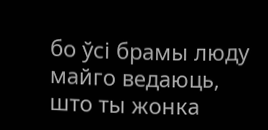бо ўсі брамы люду майго ведаюць, што ты жонка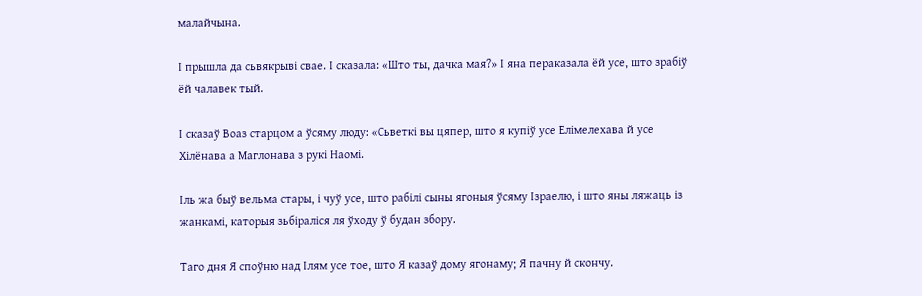малайчына.

І прышла да сьвякрыві свае. І сказала: «Што ты, дачка мая?» І яна пераказала ёй усе, што зрабіў ёй чалавек тый.

І сказаў Воаз старцом а ўсяму люду: «Сьветкі вы цяпер, што я купіў усе Елімелехава й усе Хілёнава а Маглонава з рукі Наомі.

Іль жа быў вельма стары, і чуў усе, што рабілі сыны ягоныя ўсяму Ізраелю, і што яны ляжаць із жанкамі, каторыя зьбіраліся ля ўходу ў будан збору.

Таго дня Я споўню над Ілям усе тое, што Я казаў дому ягонаму; Я пачну й скончу.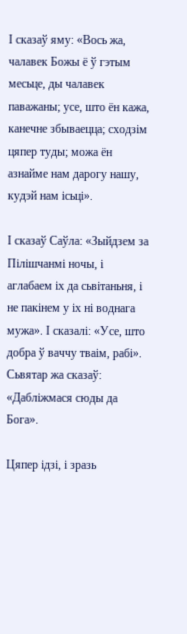І сказаў яму: «Вось жа, чалавек Божы ё ў гэтым месьце, ды чалавек паважаны; усе, што ён кажа, канечне збываецца; сходзім цяпер туды; можа ён азнайме нам дарогу нашу, кудэй нам ісьці».

І сказаў Саўла: «Зыйдзем за Пілішчанмі ночы, і аглабаем іх да сьвітаньня, і не пакінем у іх ні воднага мужа». І сказалі: «Усе, што добра ў ваччу тваім, рабі». Сьвятар жа сказаў: «Дабліжмася сюды да Бога».

Цяпер ідзі, і зразь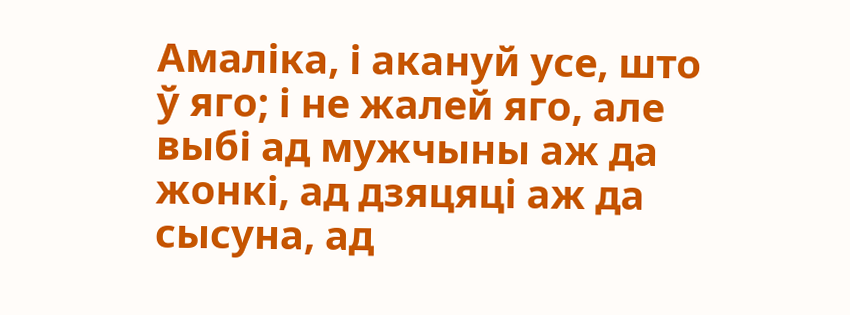Амаліка, і акануй усе, што ў яго; і не жалей яго, але выбі ад мужчыны аж да жонкі, ад дзяцяці аж да сысуна, ад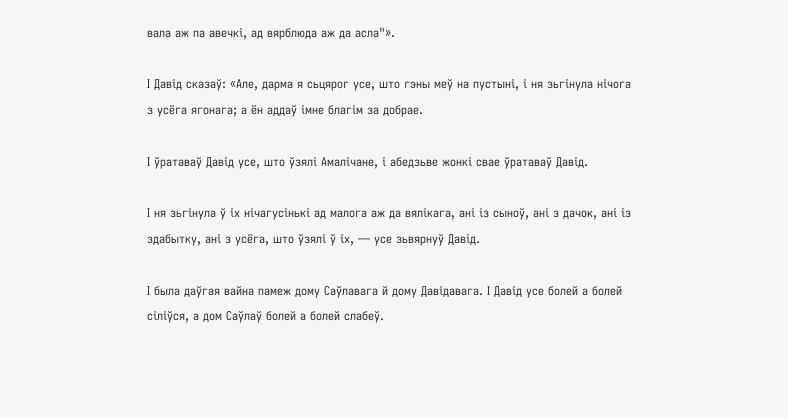вала аж па авечкі, ад вярблюда аж да асла"».

І Давід сказаў: «Але, дарма я сьцярог усе, што гэны меў на пустыні, і ня зьгінула нічога з усёга ягонага; а ён аддаў імне благім за добрае.

І ўратаваў Давід усе, што ўзялі Амалічане, і абедзьве жонкі свае ўратаваў Давід.

І ня зьгінула ў іх нічагусінькі ад малога аж да вялікага, ані із сыноў, ані з дачок, ані із здабытку, ані з усёга, што ўзялі ў іх, — усе зьвярнуў Давід.

І была даўгая вайна памеж дому Саўлавага й дому Давідавага. І Давід усе болей а болей сіліўся, а дом Саўлаў болей а болей слабеў.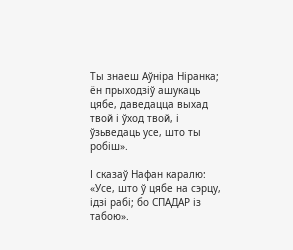Ты знаеш Аўніра Ніранка; ён прыходзіў ашукаць цябе, даведацца выхад твой і ўход твой, і ўзьведаць усе, што ты робіш».

І сказаў Нафан каралю: «Усе, што ў цябе на сэрцу, ідзі рабі; бо СПАДАР із табою».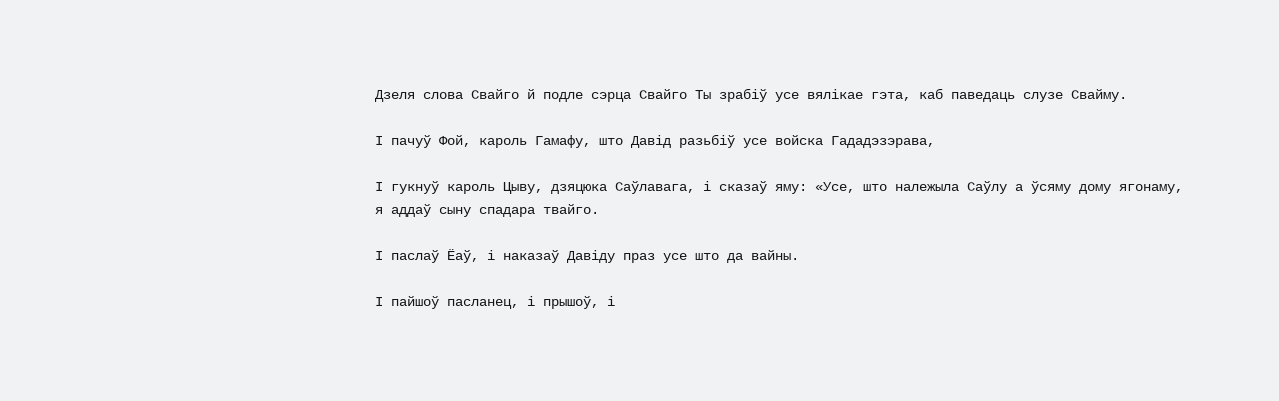Дзеля слова Свайго й подле сэрца Свайго Ты зрабіў усе вялікае гэта, каб паведаць слузе Свайму.

І пачуў Фой, кароль Гамафу, што Давід разьбіў усе войска Гададэзэрава,

І гукнуў кароль Цыву, дзяцюка Саўлавага, і сказаў яму: «Усе, што належыла Саўлу а ўсяму дому ягонаму, я аддаў сыну спадара твайго.

І паслаў Ёаў, і наказаў Давіду праз усе што да вайны.

І пайшоў пасланец, і прышоў, і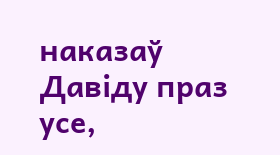наказаў Давіду праз усе,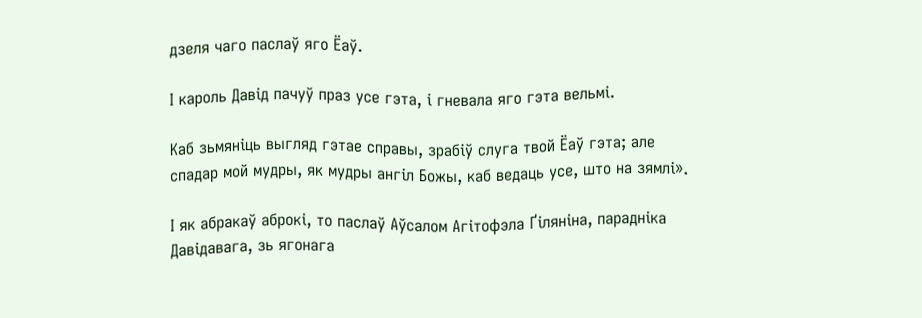дзеля чаго паслаў яго Ёаў.

І кароль Давід пачуў праз усе гэта, і гневала яго гэта вельмі.

Каб зьмяніць выгляд гэтае справы, зрабіў слуга твой Ёаў гэта; але спадар мой мудры, як мудры ангіл Божы, каб ведаць усе, што на зямлі».

І як абракаў аброкі, то паслаў Аўсалом Агітофэла Ґіляніна, парадніка Давідавага, зь ягонага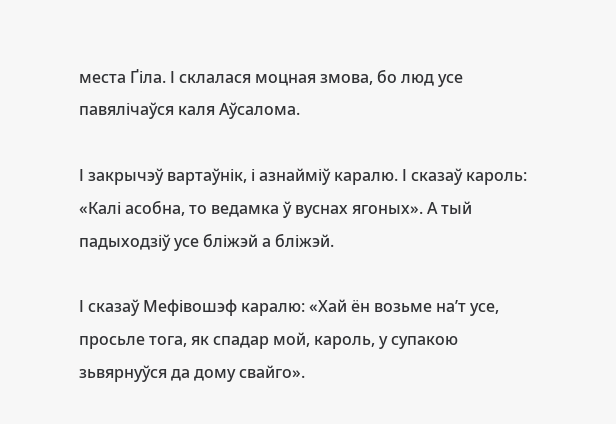места Ґіла. І склалася моцная змова, бо люд усе павялічаўся каля Аўсалома.

І закрычэў вартаўнік, і азнайміў каралю. І сказаў кароль: «Калі асобна, то ведамка ў вуснах ягоных». А тый падыходзіў усе бліжэй а бліжэй.

І сказаў Мефівошэф каралю: «Хай ён возьме на’т усе, просьле тога, як спадар мой, кароль, у супакою зьвярнуўся да дому свайго».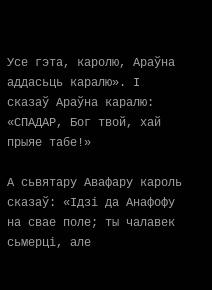Усе гэта, каролю, Араўна аддасьць каралю». І сказаў Араўна каралю: «СПАДАР, Бог твой, хай прыяе табе!»

А сьвятару Авафару кароль сказаў: «Ідзі да Анафофу на свае поле; ты чалавек сьмерці, але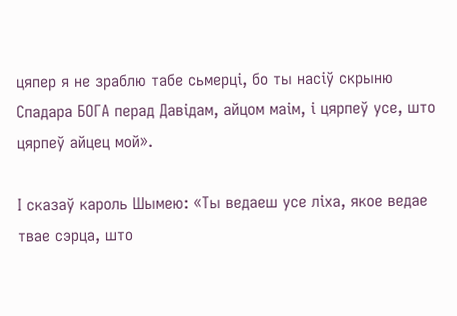цяпер я не зраблю табе сьмерці, бо ты насіў скрыню Спадара БОГА перад Давідам, айцом маім, і цярпеў усе, што цярпеў айцец мой».

І сказаў кароль Шымею: «Ты ведаеш усе ліха, якое ведае твае сэрца, што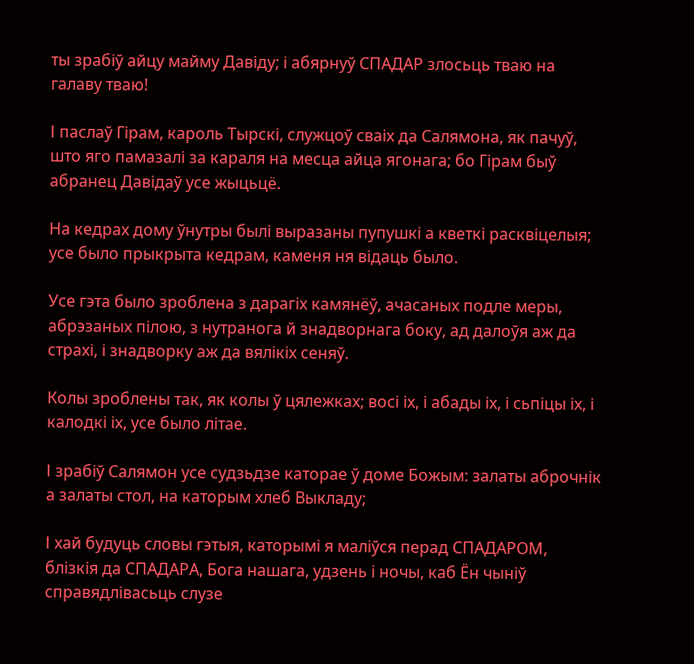ты зрабіў айцу майму Давіду; і абярнуў СПАДАР злосьць тваю на галаву тваю!

І паслаў Гірам, кароль Тырскі, служцоў сваіх да Салямона, як пачуў, што яго памазалі за караля на месца айца ягонага; бо Гірам быў абранец Давідаў усе жыцьцё.

На кедрах дому ўнутры былі выразаны пупушкі а кветкі расквіцелыя; усе было прыкрыта кедрам, каменя ня відаць было.

Усе гэта было зроблена з дарагіх камянёў, ачасаных подле меры, абрэзаных пілою, з нутранога й знадворнага боку, ад далоўя аж да страхі, і знадворку аж да вялікіх сеняў.

Колы зроблены так, як колы ў цялежках; восі іх, і абады іх, і сьпіцы іх, і калодкі іх, усе было літае.

І зрабіў Салямон усе судзьдзе каторае ў доме Божым: залаты аброчнік а залаты стол, на каторым хлеб Выкладу;

І хай будуць словы гэтыя, каторымі я маліўся перад СПАДАРОМ, блізкія да СПАДАРА, Бога нашага, удзень і ночы, каб Ён чыніў справядлівасьць слузе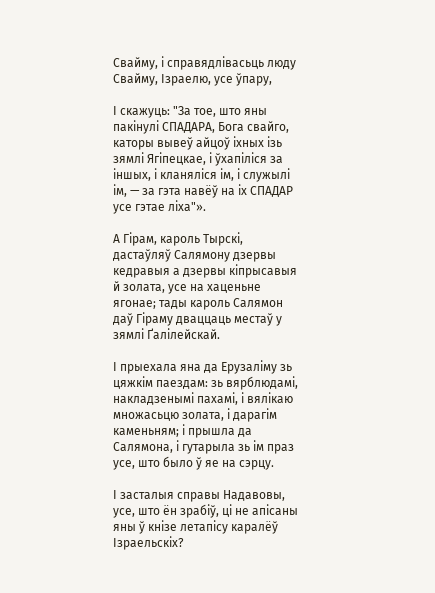Свайму, і справядлівасьць люду Свайму, Ізраелю, усе ўпару,

І скажуць: "За тое, што яны пакінулі СПАДАРА, Бога свайго, каторы вывеў айцоў іхных ізь зямлі Ягіпецкае, і ўхапіліся за іншых, і кланяліся ім, і служылі ім, — за гэта навёў на іх СПАДАР усе гэтае ліха"».

А Гірам, кароль Тырскі, дастаўляў Салямону дзервы кедравыя а дзервы кіпрысавыя й золата, усе на хаценьне ягонае; тады кароль Салямон даў Гіраму дваццаць местаў у зямлі Ґалілейскай.

І прыехала яна да Ерузаліму зь цяжкім паездам: зь вярблюдамі, накладзенымі пахамі, і вялікаю множасьцю золата, і дарагім каменьням; і прышла да Салямона, і гутарыла зь ім праз усе, што было ў яе на сэрцу.

І засталыя справы Надавовы, усе, што ён зрабіў, ці не апісаны яны ў кнізе летапісу каралёў Ізраельскіх?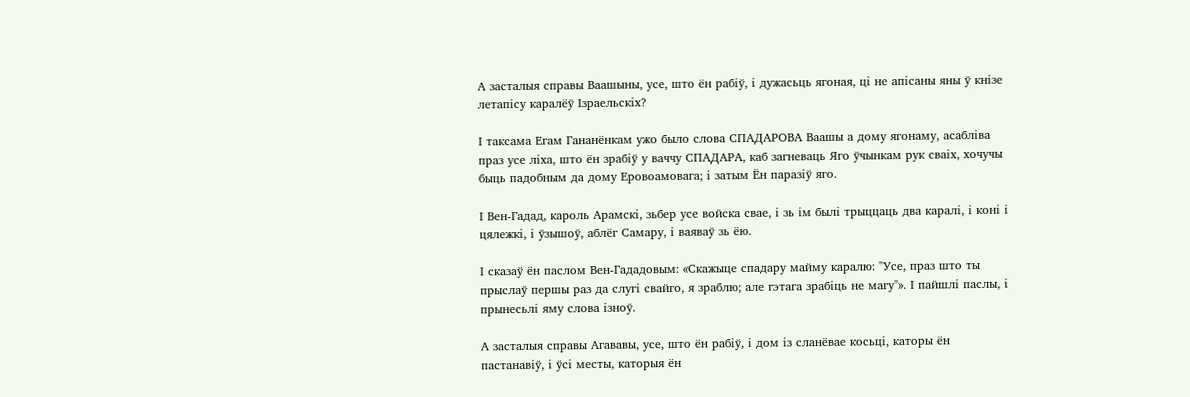А засталыя справы Ваашыны, усе, што ён рабіў, і дужасьць ягоная, ці не апісаны яны ў кнізе летапісу каралёў Ізраельскіх?

І таксама Егам Гананёнкам ужо было слова СПАДАРОВА Ваашы а дому ягонаму, асабліва праз усе ліха, што ён зрабіў у ваччу СПАДАРА, каб загневаць Яго ўчынкам рук сваіх, хочучы быць падобным да дому Еровоамовага; і затым Ён паразіў яго.

І Вен-Гадад, кароль Арамскі, зьбер усе войска свае, і зь ім былі трыццаць два каралі, і коні і цялежкі, і ўзышоў, аблёг Самару, і ваяваў зь ёю.

І сказаў ён паслом Вен-Гададовым: «Скажыце спадару майму каралю: "Усе, праз што ты прыслаў першы раз да слугі свайго, я зраблю; але гэтага зрабіць не магу"». І пайшлі паслы, і прынесьлі яму слова ізноў.

А засталыя справы Агававы, усе, што ён рабіў, і дом із сланёвае косьці, каторы ён пастанавіў, і ўсі месты, каторыя ён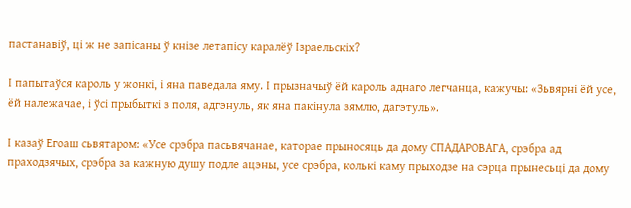пастанавіў, ці ж не запісаны ў кнізе летапісу каралёў Ізраельскіх?

І папытаўся кароль у жонкі, і яна паведала яму. І прызначыў ёй кароль аднаго легчанца, кажучы: «Зьвярні ёй усе, ёй належачае, і ўсі прыбыткі з поля, адгэнуль, як яна пакінула зямлю, дагэтуль».

І казаў Егоаш сьвятаром: «Усе срэбра пасьвячанае, каторае прыносяць да дому СПАДАРОВАГА, срэбра ад праходзячых, срэбра за кажную душу подле ацэны, усе срэбра, колькі каму прыходзе на сэрца прынесьці да дому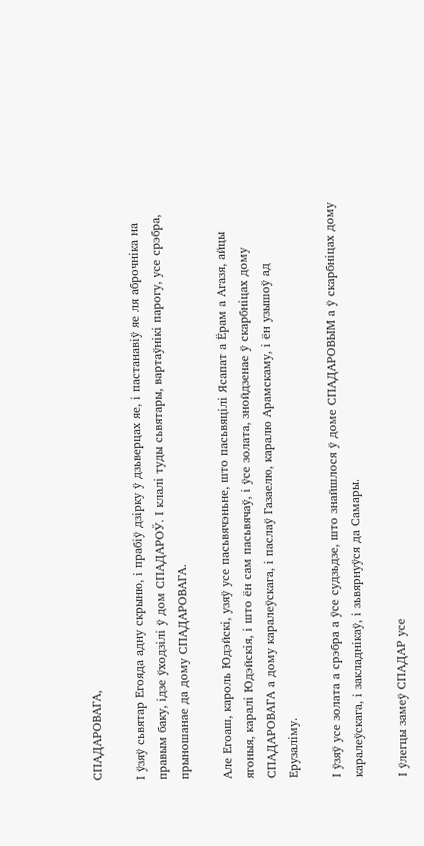СПАДАРОВАГА,

І ўзяў сьвятар Егояда адну скрыню, і прабіў дзірку ў дзьверцах яе, і пастанавіў яе ля аброчніка на правым баку, ідзе ўходзілі ў дом СПАДАРОЎ. І клалі туды сьвятары, вартаўнікі парогу, усе срэбра, прыношанае да дому СПАДАРОВАГА.

Але Егоаш, кароль Юдэйскі, узяў усе пасьвячэньне, што пасьвяцілі Ясапат а Ёрам а Агазя, айцы ягоныя, каралі Юдэйскія, і што ён сам пасьвячаў, і ўсе золата, знойдзенае ў скарбніцах дому СПАДАРОВАГА а дому каралеўскага, і паслаў Газаелю, каралю Арамскаму, і ён узышоў ад Ерузаліму.

І ўзяў усе золата а срэбра а ўсе судзьдзе, што знайшлося ў доме СПАДАРОВЫМ а ў скарбніцах дому каралеўскага, і закладнікаў, і зьвярнуўся да Самары.

І ўлегцы замеў СПАДАР усе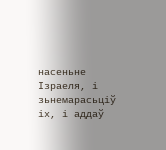насеньне Ізраеля, і зьнемарасьціў іх, і аддаў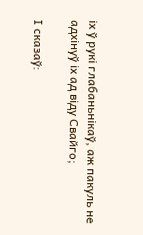іх ў рукі глабаньнікаў, аж пакуль не адхінуў іх ад віду Свайго;

І сказаў: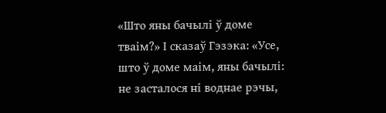«Што яны бачылі ў доме тваім?» І сказаў Гэзэка: «Усе, што ў доме маім, яны бачылі: не засталося ні воднае рэчы,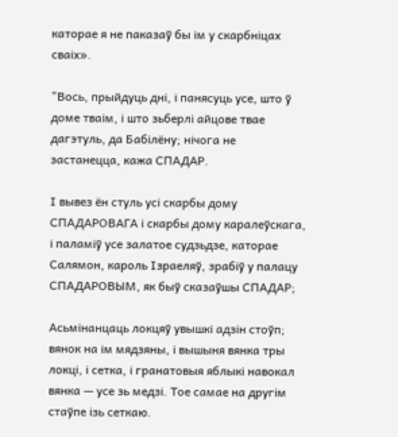каторае я не паказаў бы ім у скарбніцах сваіх».

"Вось, прыйдуць дні, і панясуць усе, што ў доме тваім, і што зьберлі айцове твае дагэтуль, да Бабілёну; нічога не застанецца, кажа СПАДАР.

І вывез ён стуль усі скарбы дому СПАДАРОВАГА і скарбы дому каралеўскага, і паламіў усе залатое судзьдзе, каторае Салямон, кароль Ізраеляў, зрабіў у палацу СПАДАРОВЫМ, як быў сказаўшы СПАДАР;

Асьмінанцаць локцяў увышкі адзін стоўп; вянок на ім мядзяны, і вышыня вянка тры локці, і сетка, і гранатовыя яблыкі навокал вянка — усе зь медзі. Тое самае на другім стаўпе ізь сеткаю.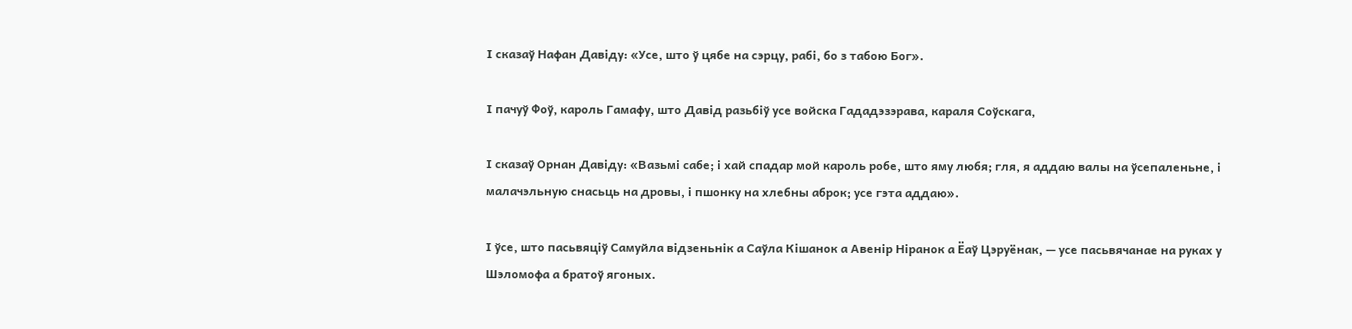І сказаў Нафан Давіду: «Усе, што ў цябе на сэрцу, рабі, бо з табою Бог».

І пачуў Фоў, кароль Гамафу, што Давід разьбіў усе войска Гададэзэрава, караля Соўскага,

І сказаў Орнан Давіду: «Вазьмі сабе; і хай спадар мой кароль робе, што яму любя; гля, я аддаю валы на ўсепаленьне, і малачэльную снасьць на дровы, і пшонку на хлебны аброк; усе гэта аддаю».

І ўсе, што пасьвяціў Самуйла відзеньнік а Саўла Кішанок а Авенір Ніранок а Ёаў Цэруёнак, — усе пасьвячанае на руках у Шэломофа а братоў ягоных.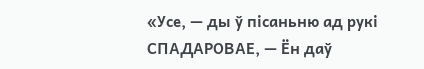«Усе, — ды ў пісаньню ад рукі СПАДАРОВАЕ, — Ён даў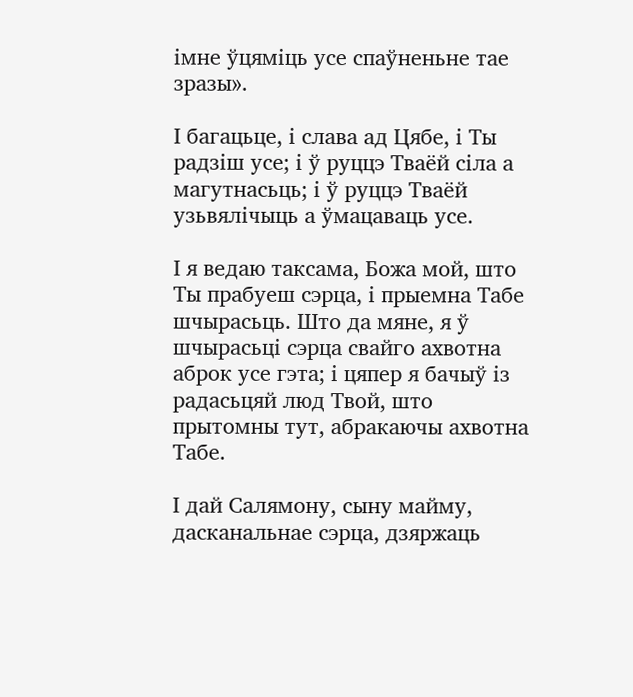імне ўцяміць усе спаўненьне тае зразы».

І багацьце, і слава ад Цябе, і Ты радзіш усе; і ў руццэ Тваёй сіла а магутнасьць; і ў руццэ Тваёй узьвялічыць а ўмацаваць усе.

І я ведаю таксама, Божа мой, што Ты прабуеш сэрца, і прыемна Табе шчырасьць. Што да мяне, я ў шчырасьці сэрца свайго ахвотна аброк усе гэта; і цяпер я бачыў із радасьцяй люд Твой, што прытомны тут, абракаючы ахвотна Табе.

І дай Салямону, сыну майму, дасканальнае сэрца, дзяржаць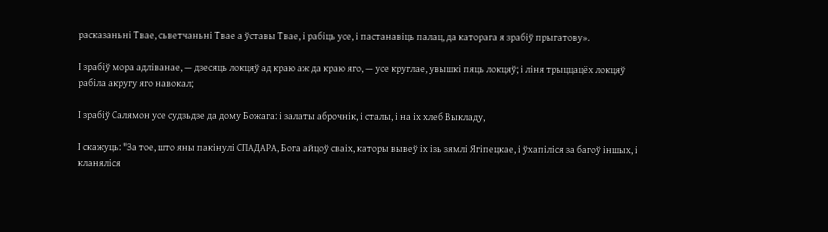расказаньні Твае, сьветчаньні Твае а ўставы Твае, і рабіць усе, і пастанавіць палац, да каторага я зрабіў прыгатову».

І зрабіў мора адліванае, — дзесяць локцяў ад краю аж да краю яго, — усе круглае, увышкі пяць локцяў; і ліня трыццацёх локцяў рабіла акругу яго навокал;

І зрабіў Салямон усе судзьдзе да дому Божага: і залаты аброчнік, і сталы, і на іх хлеб Выкладу,

І скажуць: "За тое, што яны пакінулі СПАДАРА, Бога айцоў сваіх, каторы вывеў іх ізь зямлі Ягіпецкае, і ўхапіліся за багоў іншых, і кланяліся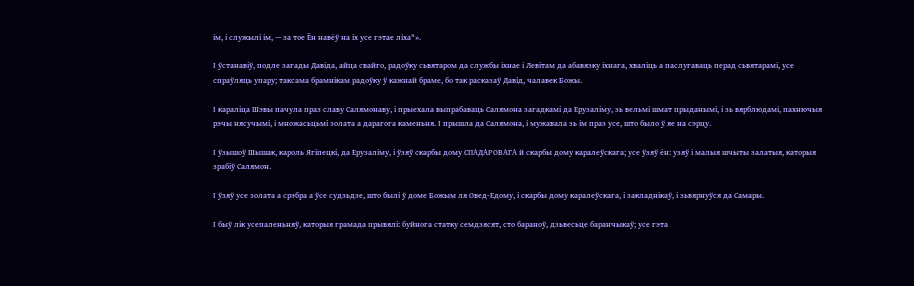ім, і служылі ім, — за тое Ён навёў на іх усе гэтае ліха"».

І ўстанавіў, подле загады Давіда, айца свайго, радоўку сьвятаром да службы іхнае і Левітам да абавязку іхнага, хваліць а паслугаваць перад сьвятарамі, усе спраўляць упару; таксама брамнікам радоўку ў кажнай браме, бо так расказаў Давід, чалавек Божы.

І караліца Шэвы пачула праз славу Салямонаву, і прыехала выпрабаваць Салямона загадкамі да Ерузаліму, зь вельмі шмат прыданымі, і зь вярблюдамі, пахнючыя рэчы нясучымі, і множасьцьмі золата а дарагога каменьня. І прышла да Салямона, і мужавала зь ім праз усе, што было ў яе на сэрцу.

І ўзышоў Шышак, кароль Ягіпецкі, да Ерузаліму, і ўзяў скарбы дому СПАДАРОВАГА й скарбы дому каралеўскага; усе ўзяў ён: узяў і малыя шчыты залатыя, каторыя зрабіў Салямон.

І ўзяў усе золата а срэбра а ўсе судзьдзе, што былі ў доме Божым ля Овед-Едому, і скарбы дому каралеўскага, і закладнікаў, і зьвярнуўся да Самары.

І быў лік усепаленьняў, каторыя грамада прывялі: буйнога статку семдзясят, сто бараноў, дзьвесьце баранчыкаў; усе гэта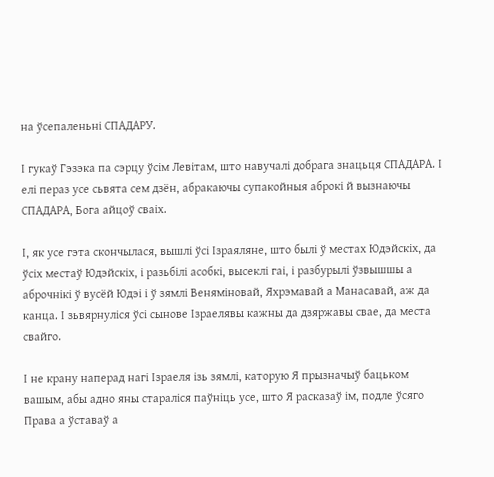на ўсепаленьні СПАДАРУ.

І гукаў Гэзэка па сэрцу ўсім Левітам, што навучалі добрага знацьця СПАДАРА. І елі пераз усе сьвята сем дзён, абракаючы супакойныя аброкі й вызнаючы СПАДАРА, Бога айцоў сваіх.

І, як усе гэта скончылася, вышлі ўсі Ізраяляне, што былі ў местах Юдэйскіх, да ўсіх местаў Юдэйскіх, і разьбілі асобкі, высеклі гаі, і разбурылі ўзвышшы а аброчнікі ў вусёй Юдэі і ў зямлі Веняміновай, Яхрэмавай а Манасавай, аж да канца. І зьвярнуліся ўсі сынове Ізраелявы кажны да дзяржавы свае, да места свайго.

І не крану наперад нагі Ізраеля ізь зямлі, каторую Я прызначыў бацьком вашым, абы адно яны стараліся паўніць усе, што Я расказаў ім, подле ўсяго Права а ўставаў а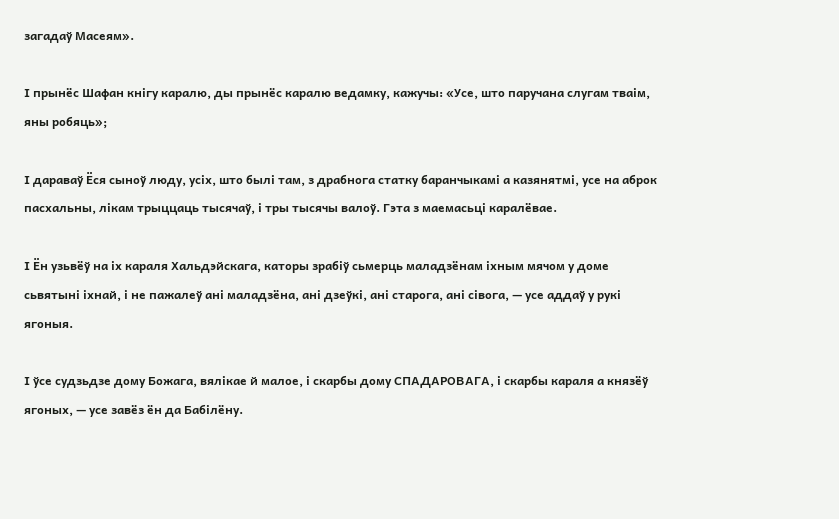загадаў Масеям».

І прынёс Шафан кнігу каралю, ды прынёс каралю ведамку, кажучы: «Усе, што паручана слугам тваім, яны робяць»;

І дараваў Ёся сыноў люду, усіх, што былі там, з драбнога статку баранчыкамі а казянятмі, усе на аброк пасхальны, лікам трыццаць тысячаў, і тры тысячы валоў. Гэта з маемасьці каралёвае.

І Ён узьвёў на іх караля Хальдэйскага, каторы зрабіў сьмерць маладзёнам іхным мячом у доме сьвятыні іхнай, і не пажалеў ані маладзёна, ані дзеўкі, ані старога, ані сівога, — усе аддаў у рукі ягоныя.

І ўсе судзьдзе дому Божага, вялікае й малое, і скарбы дому СПАДАРОВАГА, і скарбы караля а князёў ягоных, — усе завёз ён да Бабілёну.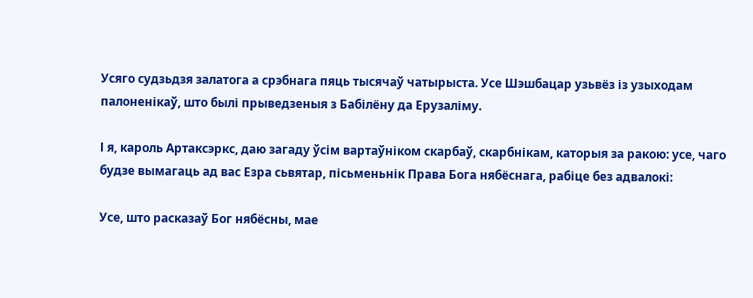Усяго судзьдзя залатога а срэбнага пяць тысячаў чатырыста. Усе Шэшбацар узьвёз із узыходам палоненікаў, што былі прыведзеныя з Бабілёну да Ерузаліму.

І я, кароль Артаксэркс, даю загаду ўсім вартаўніком скарбаў, скарбнікам, каторыя за ракою: усе, чаго будзе вымагаць ад вас Езра сьвятар, пісьменьнік Права Бога нябёснага, рабіце без адвалокі:

Усе, што расказаў Бог нябёсны, мае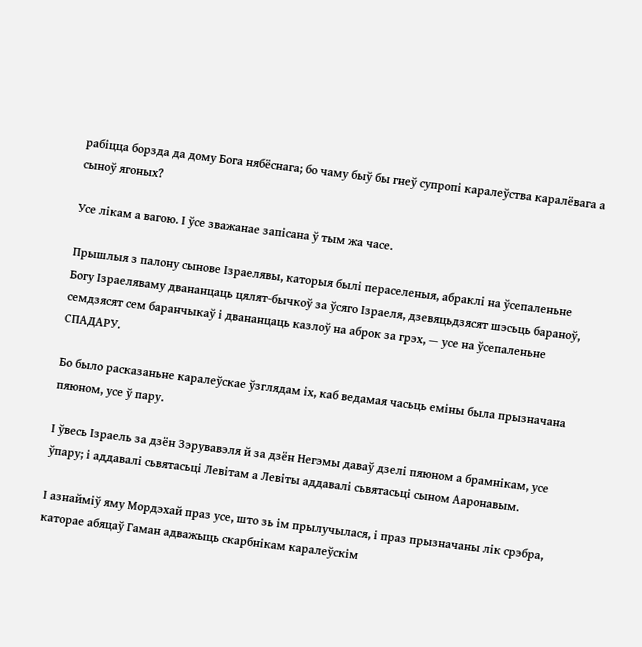рабіцца борзда да дому Бога нябёснага; бо чаму быў бы гнеў супропі каралеўства каралёвага а сыноў ягоных?

Усе лікам а вагою. І ўсе зважанае запісана ў тым жа часе.

Прышлыя з палону сынове Ізраелявы, каторыя былі пераселеныя, абраклі на ўсепаленьне Богу Ізраеляваму двананцаць цялят-бычкоў за ўсяго Ізраеля, дзевяцьдзясят шэсьць бараноў, семдзясят сем баранчыкаў і двананцаць казлоў на аброк за грэх, — усе на ўсепаленьне СПАДАРУ.

Бо было расказаньне каралеўскае ўзглядам іх, каб ведамая часьць еміны была прызначана пяюном, усе ў пару.

І ўвесь Ізраель за дзён Зэрувавэля й за дзён Негэмы даваў дзелі пяюном а брамнікам, усе ўпару; і аддавалі сьвятасьці Левітам а Левіты аддавалі сьвятасьці сыном Ааронавым.

І азнайміў яму Мордэхай праз усе, што зь ім прылучылася, і праз прызначаны лік срэбра, каторае абяцаў Гаман адважыць скарбнікам каралеўскім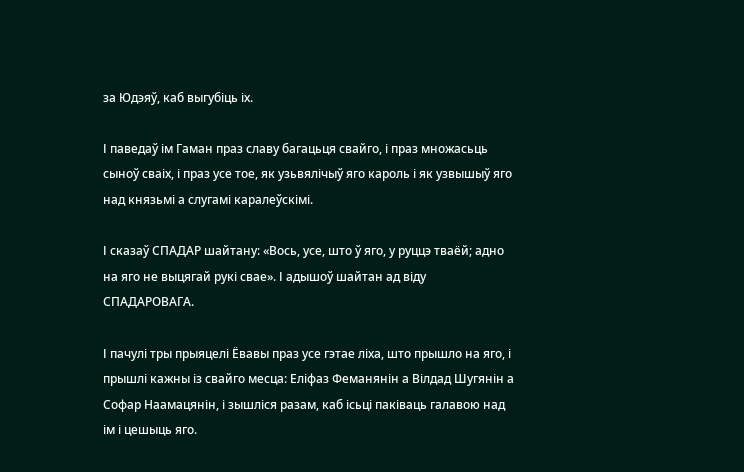за Юдэяў, каб выгубіць іх.

І паведаў ім Гаман праз славу багацьця свайго, і праз множасьць сыноў сваіх, і праз усе тое, як узьвялічыў яго кароль і як узвышыў яго над князьмі а слугамі каралеўскімі.

І сказаў СПАДАР шайтану: «Вось, усе, што ў яго, у руццэ тваёй; адно на яго не выцягай рукі свае». І адышоў шайтан ад віду СПАДАРОВАГА.

І пачулі тры прыяцелі Ёвавы праз усе гэтае ліха, што прышло на яго, і прышлі кажны із свайго месца: Еліфаз Феманянін а Вілдад Шугянін а Софар Наамацянін, і зышліся разам, каб ісьці паківаць галавою над ім і цешыць яго.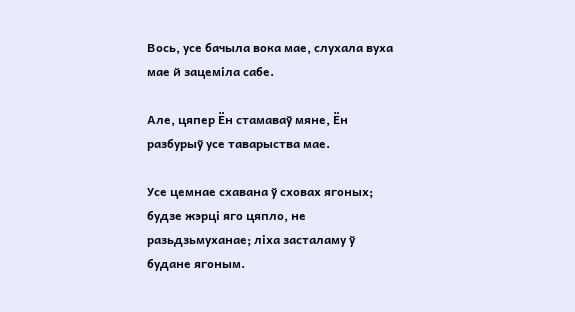Вось, усе бачыла вока мае, слухала вуха мае й зацеміла сабе.

Але, цяпер Ён стамаваў мяне, Ён разбурыў усе таварыства мае.

Усе цемнае схавана ў сховах ягоных; будзе жэрці яго цяпло, не разьдзьмуханае; ліха засталаму ў будане ягоным.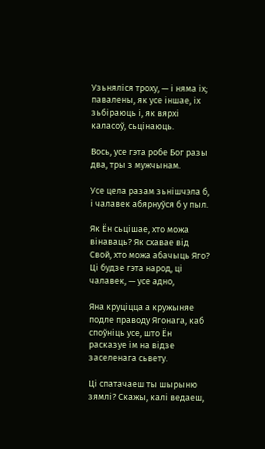Узьняліся троху, — і няма іх; павалены, як усе іншае, іх зьбіраюць і, як вярхі каласоў, сьцінаюць.

Вось, усе гэта робе Бог разы два, тры з мужчынам.

Усе цела разам зьнішчэла б, і чалавек абярнуўся б у пыл.

Як Ён сьцішае, хто можа вінаваць? Як схавае від Свой, хто можа абачыць Яго? Ці будзе гэта народ, ці чалавек, — усе адно,

Яна круціцца а кружыняе подле праводу Ягонага, каб споўніць усе, што Ён расказуе ім на відзе заселенага сьвету.

Ці спатачаеш ты шырыню зямлі? Скажы, калі ведаеш,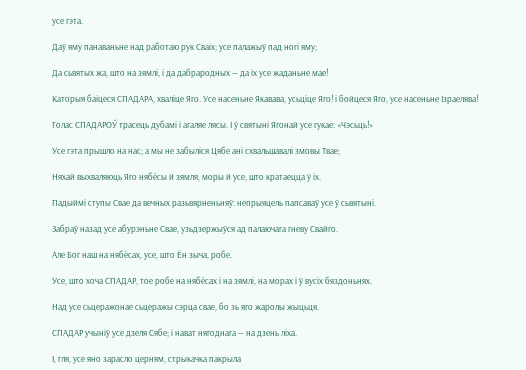усе гэта.

Даў яму панаваньне над работаю рук Сваіх; усе палажыў пад ногі яму;

Да сьвятых жа, што на зямлі, і да дабрародных — да іх усе жаданьне мае!

Каторыя баіцеся СПАДАРА, хваліце Яго. Усе насеньне Якавава, усьціце Яго! і бойцеся Яго, усе насеньне Ізраелява!

Голас СПАДАРОЎ трасець дубамі і агаляе лясы. І ў святыні Ягонай усе гукае: «Чэсьць!»

Усе гэта прышло на нас; а мы не забыліся Цябе ані схвальшавалі змовы Твае;

Няхай выхваляюць Яго нябёсы й зямля, моры й усе, што кратаецца ў іх.

Падыймі ступы Свае да вечных разьвярненьняў: непрыяцель папсаваў усе ў сьвятыні.

Забраў назад усе абурэньне Свае, узьдзержыўся ад палаючага гневу Свайго.

Але Бог наш на нябёсах, усе, што Ён зыча, робе.

Усе, што хоча СПАДАР, тое робе на нябёсах і на зямлі, на морах і ў вусіх бяздоньнях.

Над усе сьцеражонае сьцеражы сэрца свае, бо зь яго жаролы жыцьця.

СПАДАР учыніў усе дзеля Сябе; і нават нягоднага — на дзень ліха.

І, гля, усе яно зарасло церням, стрыкачка пакрыла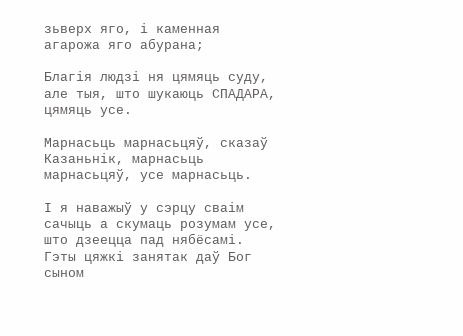зьверх яго, і каменная агарожа яго абурана;

Благія людзі ня цямяць суду, але тыя, што шукаюць СПАДАРА, цямяць усе.

Марнасьць марнасьцяў, сказаў Казаньнік, марнасьць марнасьцяў, усе марнасьць.

І я наважыў у сэрцу сваім сачыць а скумаць розумам усе, што дзеецца пад нябёсамі. Гэты цяжкі занятак даў Бог сыном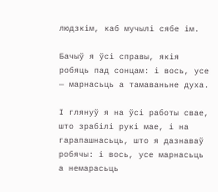людзкім, каб мучылі сябе ім.

Бачыў я ўсі справы, якія робяць пад сонцам: і вось, усе — марнасьць а тамаваньне духа.

І глянуў я на ўсі работы свае, што зрабілі рукі мае, і на гарапашнасьць, што я дазнаваў робячы: і вось, усе марнасьць а немарасьць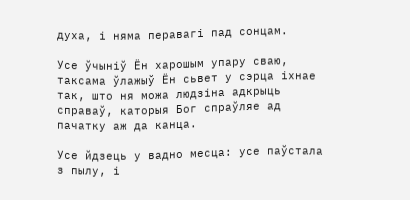духа, і няма перавагі пад сонцам.

Усе ўчыніў Ён харошым упару сваю, таксама ўлажыў Ён сьвет у сэрца іхнае так, што ня можа людзіна адкрыць справаў, каторыя Бог спраўляе ад пачатку аж да канца.

Усе йдзець у вадно месца: усе паўстала з пылу, і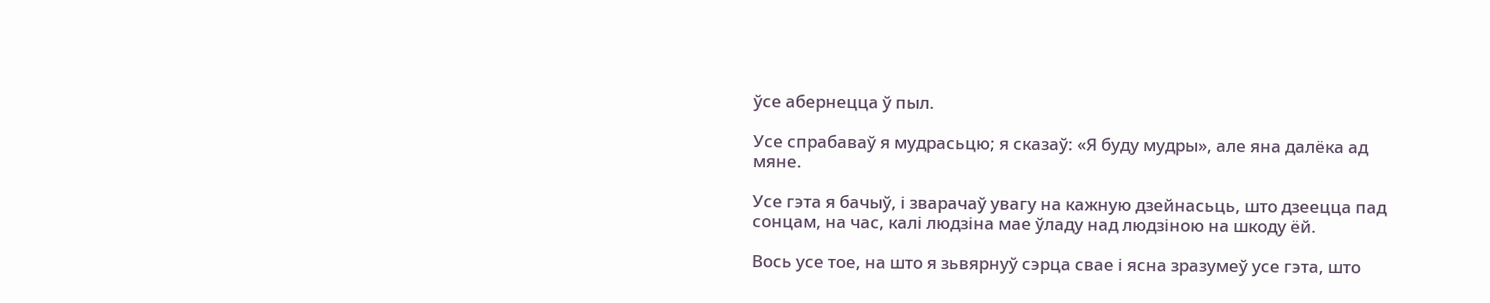ўсе абернецца ў пыл.

Усе спрабаваў я мудрасьцю; я сказаў: «Я буду мудры», але яна далёка ад мяне.

Усе гэта я бачыў, і зварачаў увагу на кажную дзейнасьць, што дзеецца пад сонцам, на час, калі людзіна мае ўладу над людзіною на шкоду ёй.

Вось усе тое, на што я зьвярнуў сэрца свае і ясна зразумеў усе гэта, што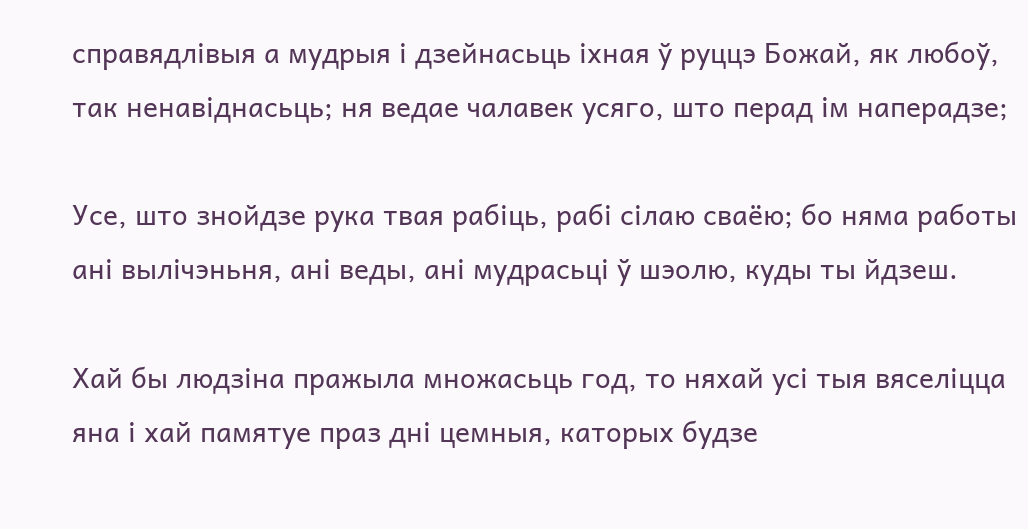справядлівыя а мудрыя і дзейнасьць іхная ў руццэ Божай, як любоў, так ненавіднасьць; ня ведае чалавек усяго, што перад ім наперадзе;

Усе, што знойдзе рука твая рабіць, рабі сілаю сваёю; бо няма работы ані вылічэньня, ані веды, ані мудрасьці ў шэолю, куды ты йдзеш.

Хай бы людзіна пражыла множасьць год, то няхай усі тыя вяселіцца яна і хай памятуе праз дні цемныя, каторых будзе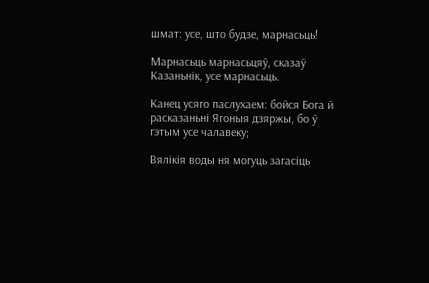шмат: усе, што будзе, марнасьць!

Марнасьць марнасьцяў, сказаў Казаньнік, усе марнасьць.

Канец усяго паслухаем: бойся Бога й расказаньні Ягоныя дзяржы, бо ў гэтым усе чалавеку;

Вялікія воды ня могуць загасіць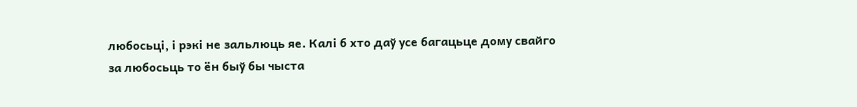любосьці, і рэкі не зальлюць яе. Калі б хто даў усе багацьце дому свайго за любосьць то ён быў бы чыста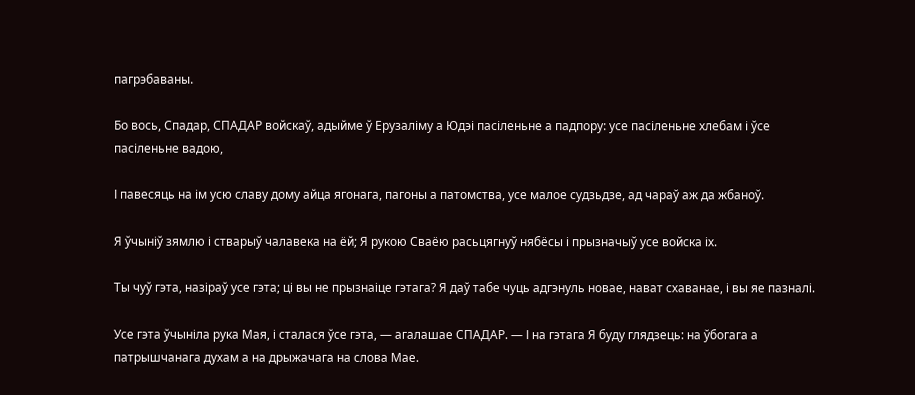пагрэбаваны.

Бо вось, Спадар, СПАДАР войскаў, адыйме ў Ерузаліму а Юдэі пасіленьне а падпору: усе пасіленьне хлебам і ўсе пасіленьне вадою,

І павесяць на ім усю славу дому айца ягонага, пагоны а патомства, усе малое судзьдзе, ад чараў аж да жбаноў.

Я ўчыніў зямлю і стварыў чалавека на ёй; Я рукою Сваёю расьцягнуў нябёсы і прызначыў усе войска іх.

Ты чуў гэта, назіраў усе гэта; ці вы не прызнаіце гэтага? Я даў табе чуць адгэнуль новае, нават схаванае, і вы яе пазналі.

Усе гэта ўчыніла рука Мая, і сталася ўсе гэта, — агалашае СПАДАР. — І на гэтага Я буду глядзець: на ўбогага а патрышчанага духам а на дрыжачага на слова Мае.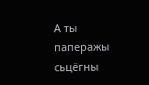А ты паперажы сьцёгны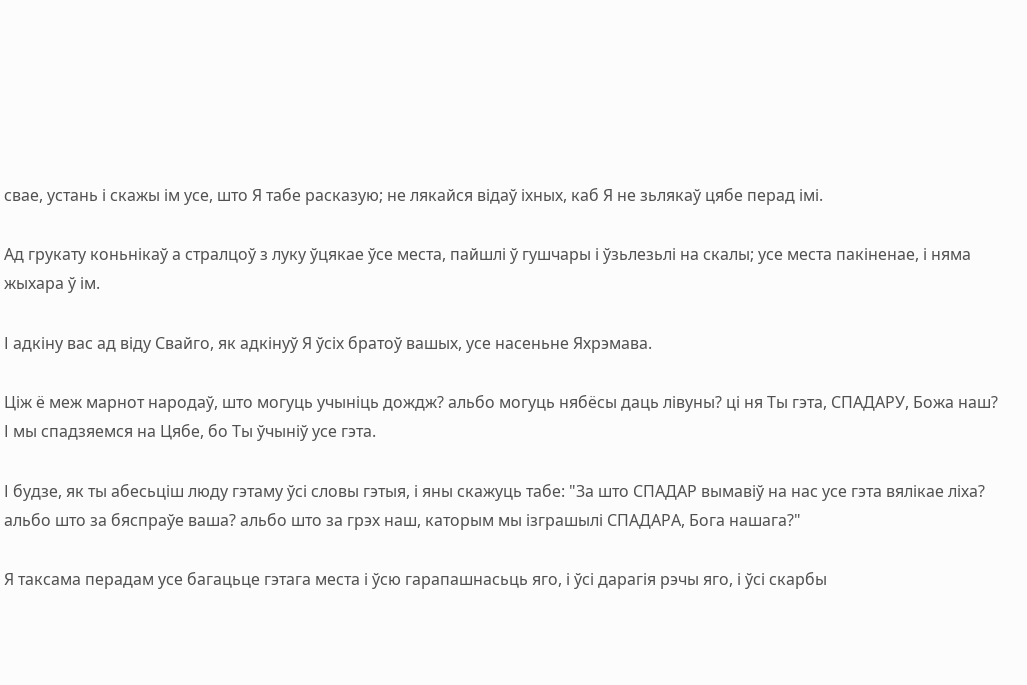свае, устань і скажы ім усе, што Я табе расказую; не лякайся відаў іхных, каб Я не зьлякаў цябе перад імі.

Ад грукату коньнікаў а стралцоў з луку ўцякае ўсе места, пайшлі ў гушчары і ўзьлезьлі на скалы; усе места пакіненае, і няма жыхара ў ім.

І адкіну вас ад віду Свайго, як адкінуў Я ўсіх братоў вашых, усе насеньне Яхрэмава.

Ціж ё меж марнот народаў, што могуць учыніць дождж? альбо могуць нябёсы даць лівуны? ці ня Ты гэта, СПАДАРУ, Божа наш? І мы спадзяемся на Цябе, бо Ты ўчыніў усе гэта.

І будзе, як ты абесьціш люду гэтаму ўсі словы гэтыя, і яны скажуць табе: "За што СПАДАР вымавіў на нас усе гэта вялікае ліха? альбо што за бяспраўе ваша? альбо што за грэх наш, каторым мы ізграшылі СПАДАРА, Бога нашага?"

Я таксама перадам усе багацьце гэтага места і ўсю гарапашнасьць яго, і ўсі дарагія рэчы яго, і ўсі скарбы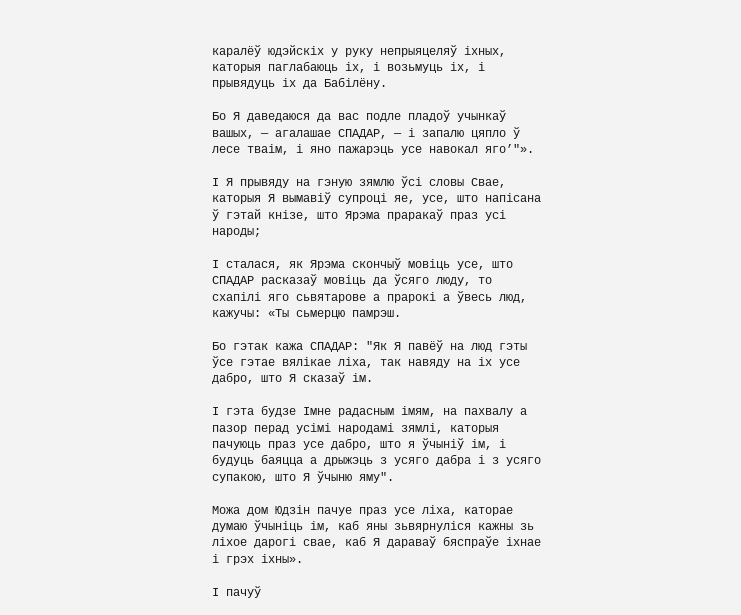каралёў юдэйскіх у руку непрыяцеляў іхных, каторыя паглабаюць іх, і возьмуць іх, і прывядуць іх да Бабілёну.

Бо Я даведаюся да вас подле пладоў учынкаў вашых, — агалашае СПАДАР, — і запалю цяпло ў лесе тваім, і яно пажарэць усе навокал яго’"».

І Я прывяду на гэную зямлю ўсі словы Свае, каторыя Я вымавіў супроці яе, усе, што напісана ў гэтай кнізе, што Ярэма праракаў праз усі народы;

І сталася, як Ярэма скончыў мовіць усе, што СПАДАР расказаў мовіць да ўсяго люду, то схапілі яго сьвятарове а прарокі а ўвесь люд, кажучы: «Ты сьмерцю памрэш.

Бо гэтак кажа СПАДАР: "Як Я павёў на люд гэты ўсе гэтае вялікае ліха, так навяду на іх усе дабро, што Я сказаў ім.

І гэта будзе Імне радасным імям, на пахвалу а пазор перад усімі народамі зямлі, каторыя пачуюць праз усе дабро, што я ўчыніў ім, і будуць баяцца а дрыжэць з усяго дабра і з усяго супакою, што Я ўчыню яму".

Можа дом Юдзін пачуе праз усе ліха, каторае думаю ўчыніць ім, каб яны зьвярнуліся кажны зь ліхое дарогі свае, каб Я дараваў бяспраўе іхнае і грэх іхны».

І пачуў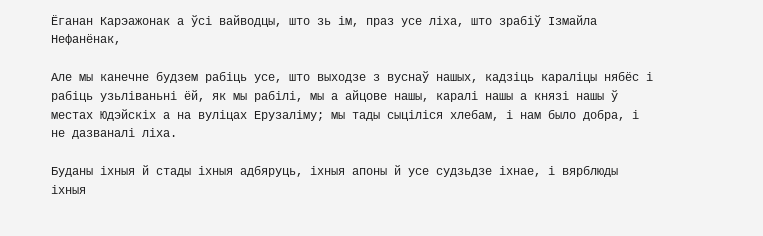Ёганан Карэажонак а ўсі вайводцы, што зь ім, праз усе ліха, што зрабіў Ізмайла Нефанёнак,

Але мы канечне будзем рабіць усе, што выходзе з вуснаў нашых, кадзіць караліцы нябёс і рабіць узьліваньні ёй, як мы рабілі, мы а айцове нашы, каралі нашы а князі нашы ў местах Юдэйскіх а на вуліцах Ерузаліму; мы тады сыціліся хлебам, і нам было добра, і не дазваналі ліха.

Буданы іхныя й стады іхныя адбяруць, іхныя апоны й усе судзьдзе іхнае, і вярблюды іхныя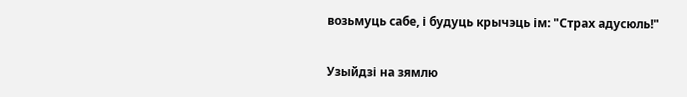возьмуць сабе, і будуць крычэць ім: "Страх адусюль!"

Узыйдзі на зямлю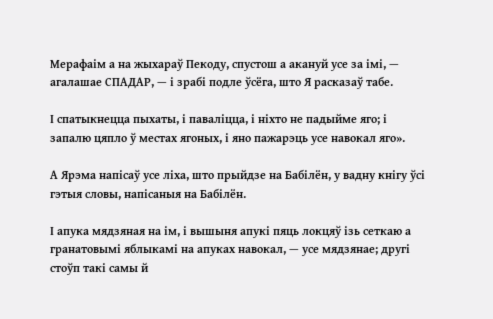Мерафаім а на жыхараў Пекоду, спустош а акануй усе за імі, — агалашае СПАДАР, — і зрабі подле ўсёга, што Я расказаў табе.

І спатыкнецца пыхаты, і паваліцца, і ніхто не падыйме яго; і запалю цяпло ў местах ягоных, і яно пажарэць усе навокал яго».

А Ярэма напісаў усе ліха, што прыйдзе на Бабілён, у вадну кнігу ўсі гэтыя словы, напісаныя на Бабілён.

І апука мядзяная на ім, і вышыня апукі пяць локцяў ізь сеткаю а гранатовымі яблыкамі на апуках навокал, — усе мядзянае; другі стоўп такі самы й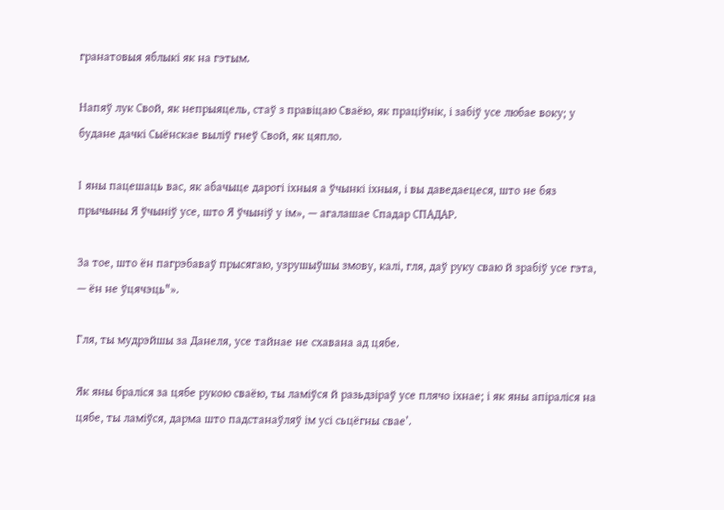гранатовыя яблыкі як на гэтым.

Напяў лук Свой, як непрыяцель, стаў з правіцаю Сваёю, як праціўнік, і забіў усе любае воку; у будане дачкі Сыёнскае выліў гнеў Свой, як цяпло.

І яны пацешаць вас, як абачыце дарогі іхныя а ўчынкі іхныя, і вы даведаецеся, што не бяз прычыны Я ўчыніў усе, што Я ўчыніў у ім», — агалашае Спадар СПАДАР.

За тое, што ён пагрэбаваў прысягаю, узрушыўшы змову, калі, гля, даў руку сваю й зрабіў усе гэта, — ён не ўцячэць"».

Гля, ты мудрэйшы за Данеля, усе тайнае не схавана ад цябе.

Як яны браліся за цябе рукою сваёю, ты ламіўся й разьдзіраў усе плячо іхнае; і як яны апіраліся на цябе, ты ламіўся, дарма што падстанаўляў ім усі сьцёгны свае’.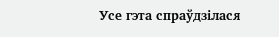Усе гэта спраўдзілася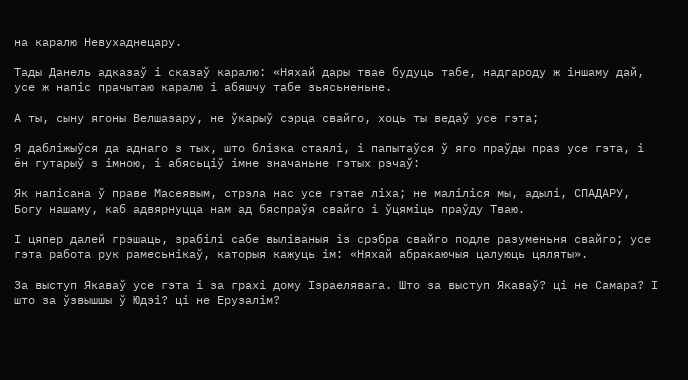на каралю Невухаднецару.

Тады Данель адказаў і сказаў каралю: «Няхай дары твае будуць табе, надгароду ж іншаму дай, усе ж напіс прачытаю каралю і абяшчу табе зьясьненьне.

А ты, сыну ягоны Велшазару, не ўкарыў сэрца свайго, хоць ты ведаў усе гэта;

Я дабліжыўся да аднаго з тых, што блізка стаялі, і папытаўся ў яго праўды праз усе гэта, і ён гутарыў з імною, і абясьціў імне значаньне гэтых рэчаў:

Як напісана ў праве Масеявым, стрэла нас усе гэтае ліха; не маліліся мы, адылі, СПАДАРУ, Богу нашаму, каб адвярнуцца нам ад бяспраўя свайго і ўцяміць праўду Тваю.

І цяпер далей грэшаць, зрабілі сабе выліваныя із срэбра свайго подле разуменьня свайго; усе гэта работа рук рамесьнікаў, каторыя кажуць ім: «Няхай абракаючыя цалуюць цяляты».

За выступ Якаваў усе гэта і за грахі дому Ізраелявага. Што за выступ Якаваў? ці не Самара? І што за ўзвышшы ў Юдэі? ці не Ерузалім?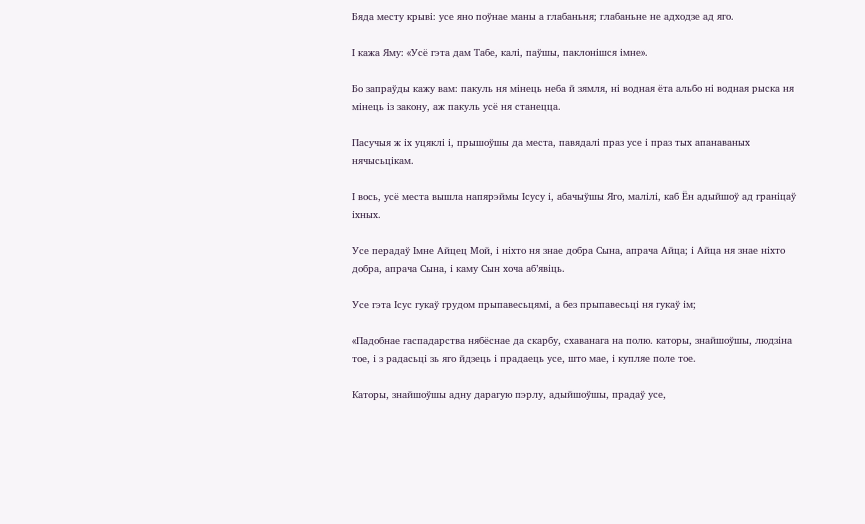Бяда месту крыві: усе яно поўнае маны а глабаньня; глабаньне не адходзе ад яго.

І кажа Яму: «Усё гэта дам Табе, калі, паўшы, паклонішся імне».

Бо запраўды кажу вам: пакуль ня мінець неба й зямля, ні водная ёта альбо ні водная рыска ня мінець із закону, аж пакуль усё ня станецца.

Пасучыя ж іх уцяклі і, прышоўшы да места, павядалі праз усе і праз тых апанаваных нячысьцікам.

І вось, усё места вышла напярэймы Ісусу і, абачыўшы Яго, малілі, каб Ён адыйшоў ад граніцаў іхных.

Усе перадаў Імне Айцец Мой, і ніхто ня знае добра Сына, апрача Айца; і Айца ня знае ніхто добра, апрача Сына, і каму Сын хоча аб’явіць.

Усе гэта Ісус гукаў грудом прыпавесьцямі, а без прыпавесьці ня гукаў ім;

«Падобнае гаспадарства нябёснае да скарбу, схаванага на полю. каторы, знайшоўшы, людзіна тое, і з радасьці зь яго йдзець і прадаець усе, што мае, і купляе поле тое.

Каторы, знайшоўшы адну дарагую пэрлу, адыйшоўшы, прадаў усе,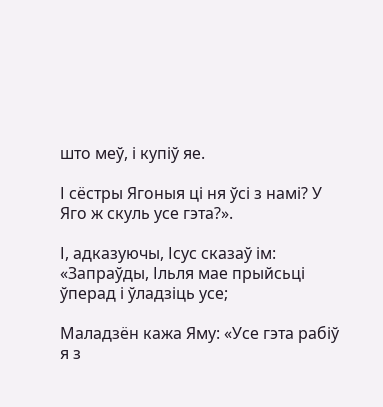што меў, і купіў яе.

І сёстры Ягоныя ці ня ўсі з намі? У Яго ж скуль усе гэта?».

І, адказуючы, Ісус сказаў ім: «Запраўды, Ільля мае прыйсьці ўперад і ўладзіць усе;

Маладзён кажа Яму: «Усе гэта рабіў я з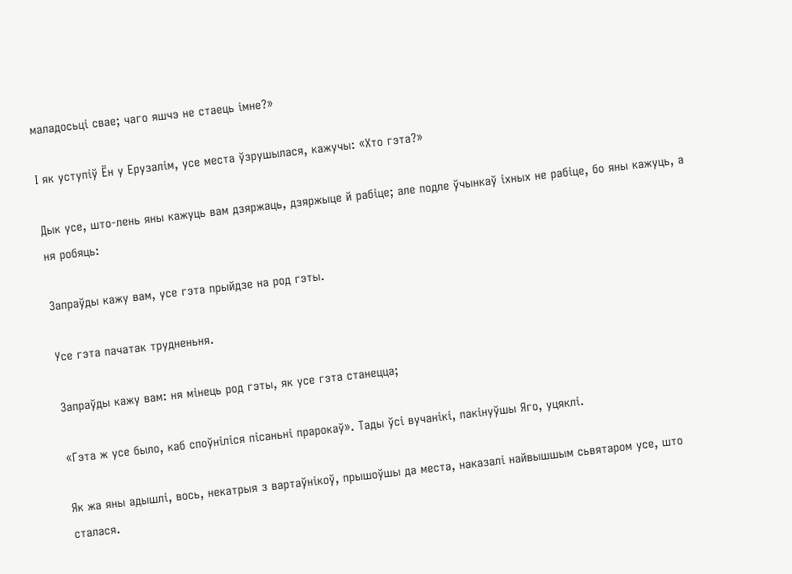маладосьці свае; чаго яшчэ не стаець імне?»

І як уступіў Ён у Ерузалім, усе места ўзрушылася, кажучы: «Хто гэта?»

Дык усе, што-лень яны кажуць вам дзяржаць, дзяржыце й рабіце; але подле ўчынкаў іхных не рабіце, бо яны кажуць, а ня робяць:

Запраўды кажу вам, усе гэта прыйдзе на род гэты.

Усе гэта пачатак трудненьня.

Запраўды кажу вам: ня мінець род гэты, як усе гэта станецца;

«Гэта ж усе было, каб споўніліся пісаньні прарокаў». Тады ўсі вучанікі, пакінуўшы Яго, уцяклі.

Як жа яны адышлі, вось, некатрыя з вартаўнікоў, прышоўшы да места, наказалі найвышшым сьвятаром усе, што сталася.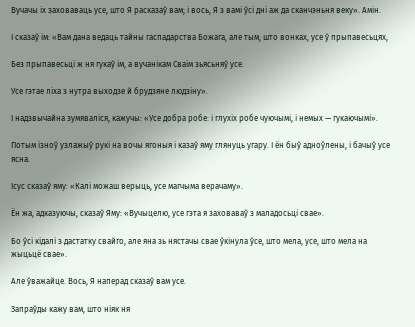Вучачы іх заховаваць усе, што Я расказаў вам; і вось, Я з вамі ўсі дні аж да сканчэньня веку». Амін.

І сказаў ім: «Вам дана ведаць тайны гаспадарства Божага, але тым, што вонках, усе ў прыпавесьцях,

Без прыпавесьці ж ня гукаў ім, а вучанікам Сваім зьясьняў усе.

Усе гэтае ліха з нутра выходзе й брудзяне людзіну».

І надзвычайна зумяваліся, кажучы: «Усе добра робе: і глухіх робе чуючымі, і немых — гукаючымі».

Потым ізноў узлажыў рукі на вочы ягоныя і казаў яму глянуць угару. І ён быў адноўлены, і бачыў усе ясна.

Ісус сказаў яму: «Калі можаш верыць, усе магчыма верачаму».

Ён жа, адказуючы, сказаў Яму: «Вучыцелю, усе гэта я заховаваў з маладосьці свае».

Бо ўсі кідалі з дастатку свайго, але яна зь нястачы свае ўкінула ўсе, што мела, усе, што мела на жыцьцё свае».

Але ўважайце. Вось, Я наперад сказаў вам усе.

Запраўды кажу вам, што ніяк ня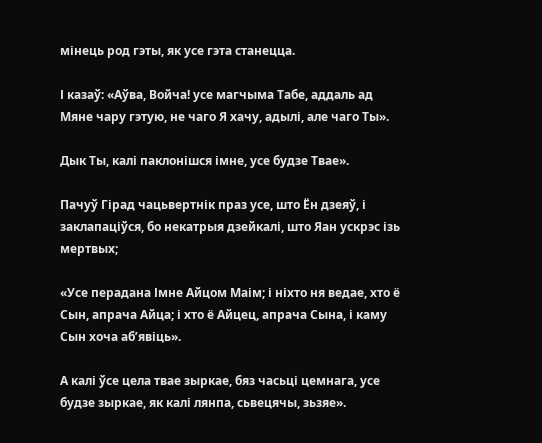мінець род гэты, як усе гэта станецца.

І казаў: «Аўва, Войча! усе магчыма Табе, аддаль ад Мяне чару гэтую, не чаго Я хачу, адылі, але чаго Ты».

Дык Ты, калі паклонішся імне, усе будзе Твае».

Пачуў Гірад чацьвертнік праз усе, што Ён дзеяў, і заклапаціўся, бо некатрыя дзейкалі, што Яан ускрэс ізь мертвых;

«Усе перадана Імне Айцом Маім; і ніхто ня ведае, хто ё Сын, апрача Айца; і хто ё Айцец, апрача Сына, і каму Сын хоча аб’явіць».

А калі ўсе цела твае зыркае, бяз часьці цемнага, усе будзе зыркае, як калі лянпа, сьвецячы, зьзяе».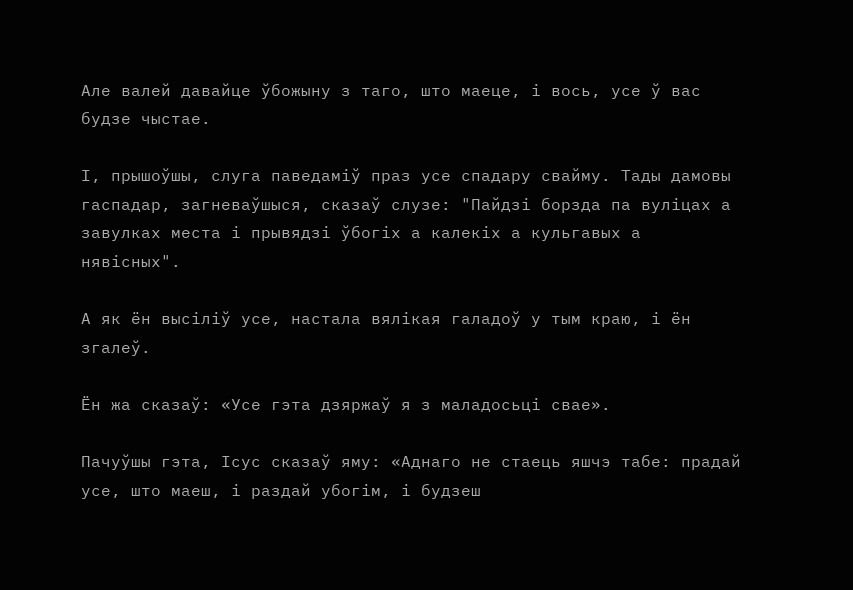Але валей давайце ўбожыну з таго, што маеце, і вось, усе ў вас будзе чыстае.

І, прышоўшы, слуга паведаміў праз усе спадару свайму. Тады дамовы гаспадар, загневаўшыся, сказаў слузе: "Пайдзі борзда па вуліцах а завулках места і прывядзі ўбогіх а калекіх а кульгавых а нявісных".

А як ён высіліў усе, настала вялікая галадоў у тым краю, і ён згалеў.

Ён жа сказаў: «Усе гэта дзяржаў я з маладосьці свае».

Пачуўшы гэта, Ісус сказаў яму: «Аднаго не стаець яшчэ табе: прадай усе, што маеш, і раздай убогім, і будзеш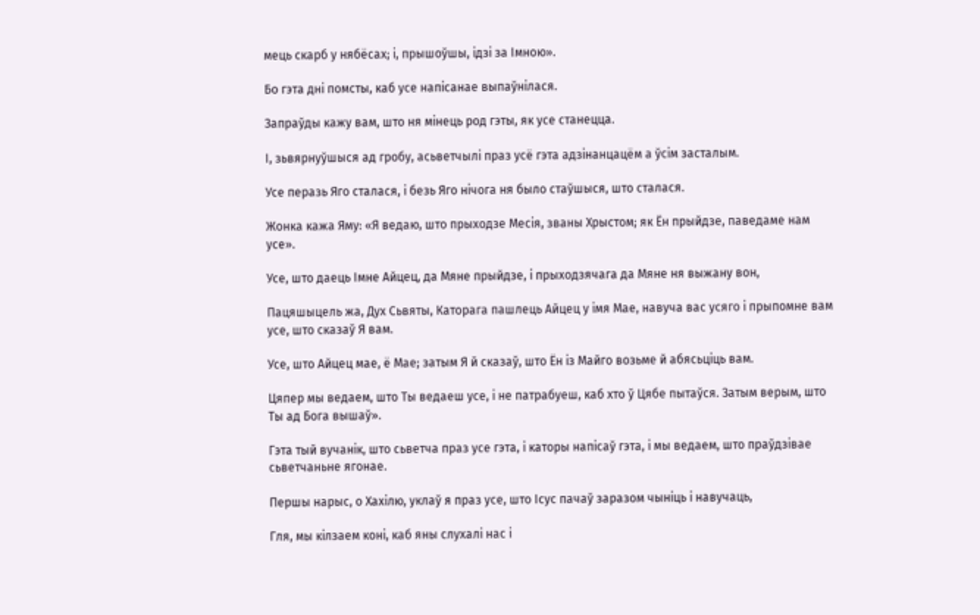мець скарб у нябёсах; і, прышоўшы, ідзі за Імною».

Бо гэта дні помсты, каб усе напісанае выпаўнілася.

Запраўды кажу вам, што ня мінець род гэты, як усе станецца.

І, зьвярнуўшыся ад гробу, асьветчылі праз усё гэта адзінанцацём а ўсім засталым.

Усе перазь Яго сталася, і безь Яго нічога ня было стаўшыся, што сталася.

Жонка кажа Яму: «Я ведаю, што прыходзе Месія, званы Хрыстом; як Ён прыйдзе, паведаме нам усе».

Усе, што даець Імне Айцец, да Мяне прыйдзе, і прыходзячага да Мяне ня выжану вон,

Пацяшыцель жа, Дух Сьвяты, Каторага пашлець Айцец у імя Мае, навуча вас усяго і прыпомне вам усе, што сказаў Я вам.

Усе, што Айцец мае, ё Мае; затым Я й сказаў, што Ён із Майго возьме й абясьціць вам.

Цяпер мы ведаем, што Ты ведаеш усе, і не патрабуеш, каб хто ў Цябе пытаўся. Затым верым, што Ты ад Бога вышаў».

Гэта тый вучанік, што сьветча праз усе гэта, і каторы напісаў гэта, і мы ведаем, што праўдзівае сьветчаньне ягонае.

Першы нарыс, о Хахілю, уклаў я праз усе, што Ісус пачаў заразом чыніць і навучаць,

Гля, мы кілзаем коні, каб яны слухалі нас і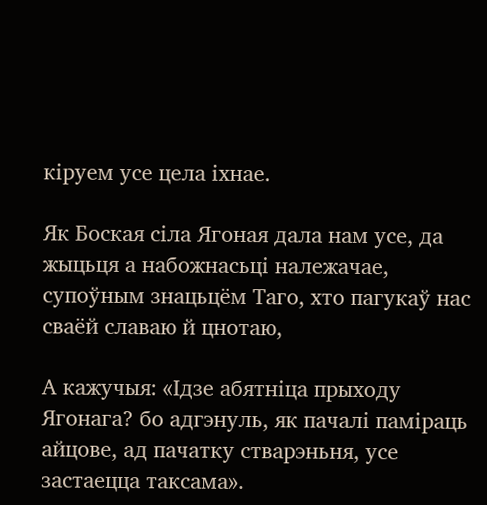кіруем усе цела іхнае.

Як Боская сіла Ягоная дала нам усе, да жыцьця а набожнасьці належачае, супоўным знацьцём Таго, хто пагукаў нас сваёй славаю й цнотаю,

А кажучыя: «Ідзе абятніца прыходу Ягонага? бо адгэнуль, як пачалі паміраць айцове, ад пачатку стварэньня, усе застаецца таксама».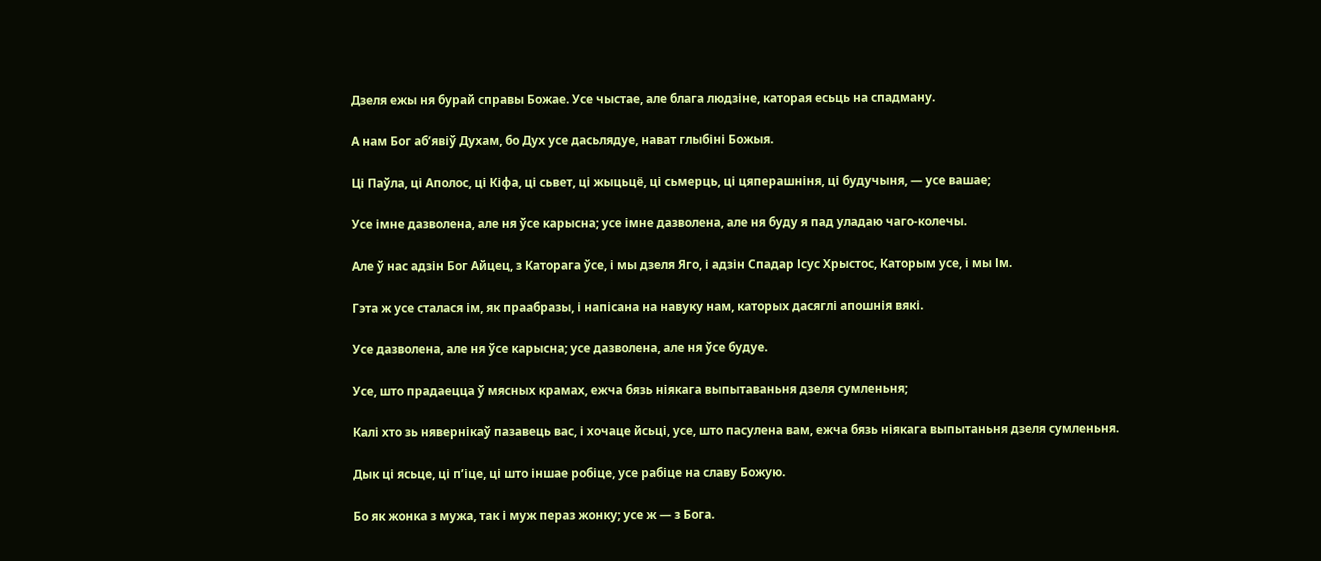Дзеля ежы ня бурай справы Божае. Усе чыстае, але блага людзіне, каторая есьць на спадману.

А нам Бог аб’явіў Духам, бо Дух усе дасьлядуе, нават глыбіні Божыя.

Ці Паўла, ці Аполос, ці Кіфа, ці сьвет, ці жыцьцё, ці сьмерць, ці цяперашніня, ці будучыня, — усе вашае;

Усе імне дазволена, але ня ўсе карысна; усе імне дазволена, але ня буду я пад уладаю чаго-колечы.

Але ў нас адзін Бог Айцец, з Каторага ўсе, і мы дзеля Яго, і адзін Спадар Ісус Хрыстос, Каторым усе, і мы Ім.

Гэта ж усе сталася ім, як праабразы, і напісана на навуку нам, каторых дасяглі апошнія вякі.

Усе дазволена, але ня ўсе карысна; усе дазволена, але ня ўсе будуе.

Усе, што прадаецца ў мясных крамах, ежча бязь ніякага выпытаваньня дзеля сумленьня;

Калі хто зь нявернікаў пазавець вас, і хочаце йсьці, усе, што пасулена вам, ежча бязь ніякага выпытаньня дзеля сумленьня.

Дык ці ясьце, ці п’іце, ці што іншае робіце, усе рабіце на славу Божую.

Бо як жонка з мужа, так і муж пераз жонку; усе ж — з Бога.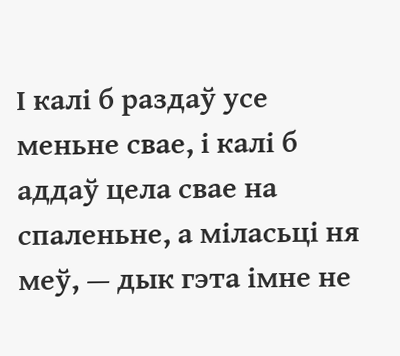І калі б раздаў усе меньне свае, і калі б аддаў цела свае на спаленьне, а міласьці ня меў, — дык гэта імне не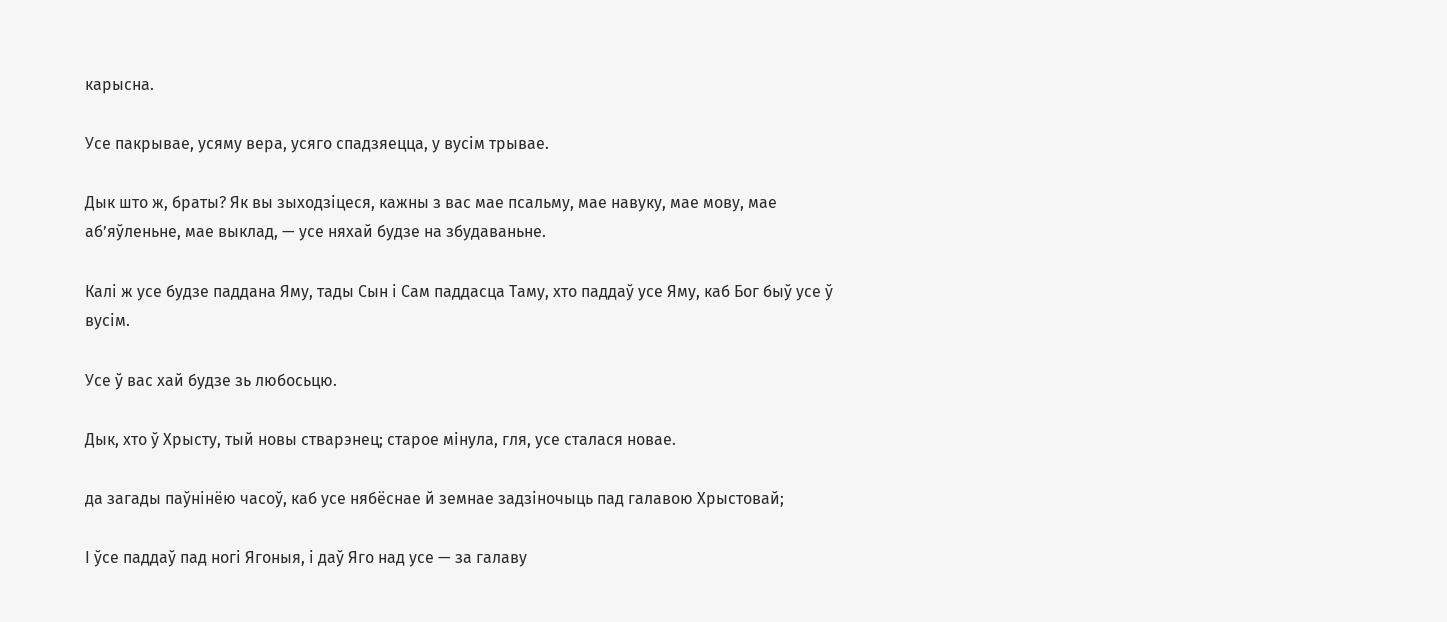карысна.

Усе пакрывае, усяму вера, усяго спадзяецца, у вусім трывае.

Дык што ж, браты? Як вы зыходзіцеся, кажны з вас мае псальму, мае навуку, мае мову, мае аб’яўленьне, мае выклад, — усе няхай будзе на збудаваньне.

Калі ж усе будзе паддана Яму, тады Сын і Сам паддасца Таму, хто паддаў усе Яму, каб Бог быў усе ў вусім.

Усе ў вас хай будзе зь любосьцю.

Дык, хто ў Хрысту, тый новы стварэнец; старое мінула, гля, усе сталася новае.

да загады паўнінёю часоў, каб усе нябёснае й земнае задзіночыць пад галавою Хрыстовай;

І ўсе паддаў пад ногі Ягоныя, і даў Яго над усе — за галаву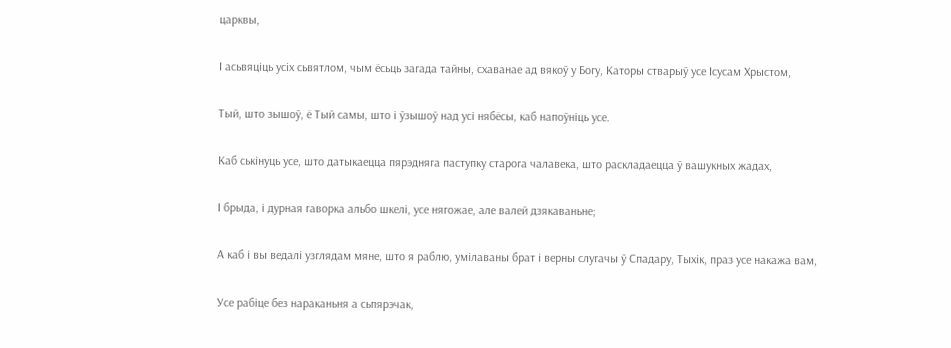царквы,

І асьвяціць усіх сьвятлом, чым ёсьць загада тайны, схаванае ад вякоў у Богу, Каторы стварыў усе Ісусам Хрыстом,

Тый, што зышоў, ё Тый самы, што і ўзышоў над усі нябёсы, каб напоўніць усе.

Каб ськінуць усе, што датыкаецца пярэдняга паступку старога чалавека, што раскладаецца ў вашукных жадах,

І брыда, і дурная гаворка альбо шкелі, усе нягожае, але валей дзякаваньне;

А каб і вы ведалі узглядам мяне, што я раблю, умілаваны брат і верны слугачы ў Спадару, Тыхік, праз усе накажа вам,

Усе рабіце без нараканьня а сьпярэчак,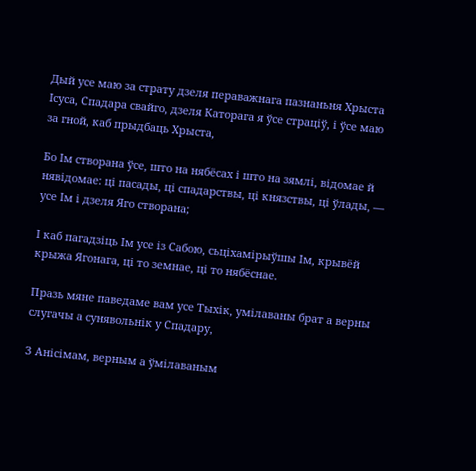Дый усе маю за страту дзеля пераважнага пазнаньня Хрыста Ісуса, Спадара свайго, дзеля Каторага я ўсе страціў, і ўсе маю за гной, каб прыдбаць Хрыста,

Бо Ім створана ўсе, што на нябёсах і што на зямлі, відомае й нявідомае: ці пасады, ці спадарствы, ці князствы, ці ўлады, — усе Ім і дзеля Яго створана;

І каб пагадзіць Ім усе із Сабою, сьціхамірыўшы Ім, крывёй крыжа Ягонага, ці то земнае, ці то нябёснае.

Празь мяне паведаме вам усе Тыхік, умілаваны брат а верны слугачы а сунявольнік у Спадару,

З Анісімам, верным а ўмілаваным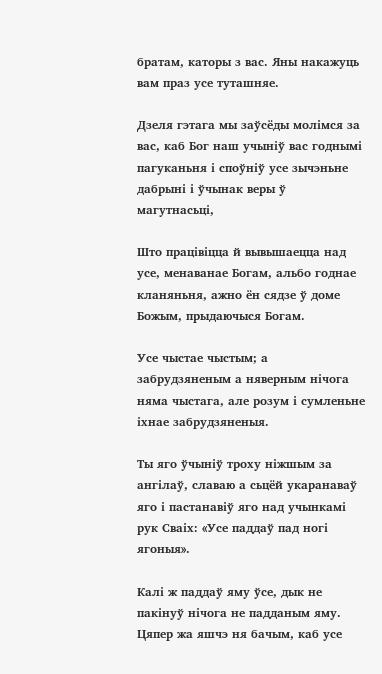братам, каторы з вас. Яны накажуць вам праз усе туташняе.

Дзеля гэтага мы заўсёды молімся за вас, каб Бог наш учыніў вас годнымі пагуканьня і споўніў усе зычэньне дабрыні і ўчынак веры ў магутнасьці,

Што працівіцца й вывышаецца над усе, менаванае Богам, альбо годнае кланяньня, ажно ён сядзе ў доме Божым, прыдаючыся Богам.

Усе чыстае чыстым; а забрудзяненым а няверным нічога няма чыстага, але розум і сумленьне іхнае забрудзяненыя.

Ты яго ўчыніў троху ніжшым за ангілаў, славаю а сьцёй укаранаваў яго і пастанавіў яго над учынкамі рук Сваіх: «Усе паддаў пад ногі ягоныя».

Калі ж паддаў яму ўсе, дык не пакінуў нічога не падданым яму. Цяпер жа яшчэ ня бачым, каб усе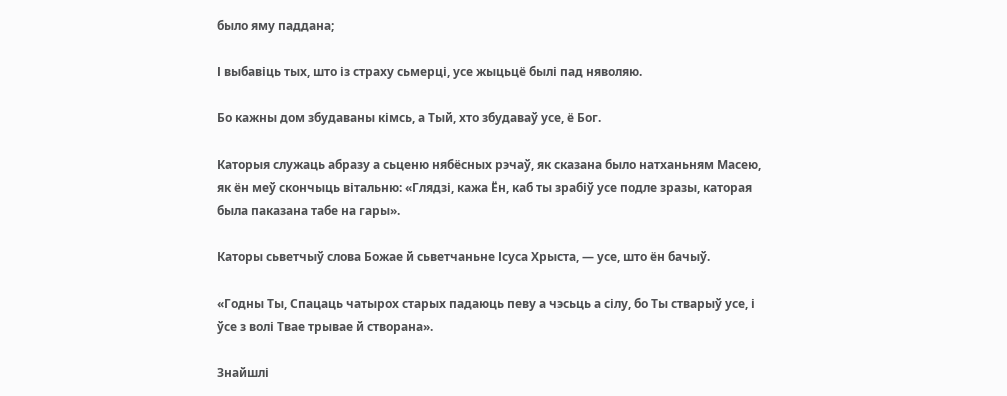было яму паддана;

І выбавіць тых, што із страху сьмерці, усе жыцьцё былі пад няволяю.

Бо кажны дом збудаваны кімсь, а Тый, хто збудаваў усе, ё Бог.

Каторыя служаць абразу а сьценю нябёсных рэчаў, як сказана было натханьням Масею, як ён меў скончыць вітальню: «Глядзі, кажа Ён, каб ты зрабіў усе подле зразы, каторая была паказана табе на гары».

Каторы сьветчыў слова Божае й сьветчаньне Ісуса Хрыста, — усе, што ён бачыў.

«Годны Ты, Спацаць чатырох старых падаюць певу а чэсьць а сілу, бо Ты стварыў усе, і ўсе з волі Твае трывае й створана».

Знайшлі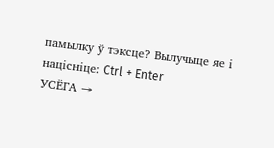памылку ў тэксце? Вылучыце яе і націсніце: Ctrl + Enter
УСЁГА →